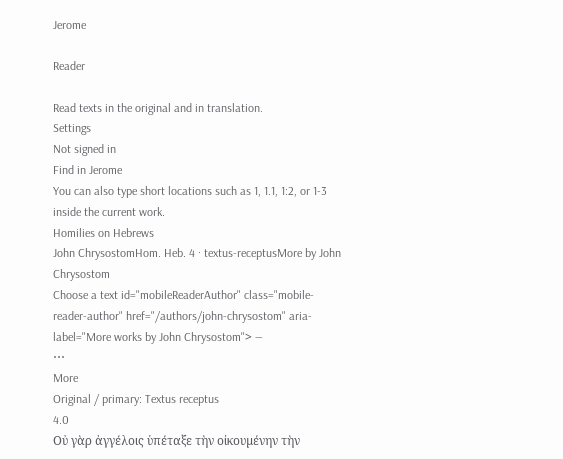Jerome

Reader

Read texts in the original and in translation.
Settings
Not signed in
Find in Jerome
You can also type short locations such as 1, 1.1, 1:2, or 1-3 inside the current work.
Homilies on Hebrews
John ChrysostomHom. Heb. 4 · textus-receptusMore by John Chrysostom
Choose a text id="mobileReaderAuthor" class="mobile-reader-author" href="/authors/john-chrysostom" aria-label="More works by John Chrysostom"> —
⋯
More
Original / primary: Textus receptus
4.0
Οὐ γὰρ ἀγγέλοις ὑπέταξε τὴν οἰκουµένην τὴν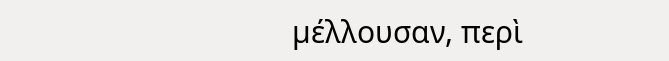µέλλουσαν, περὶ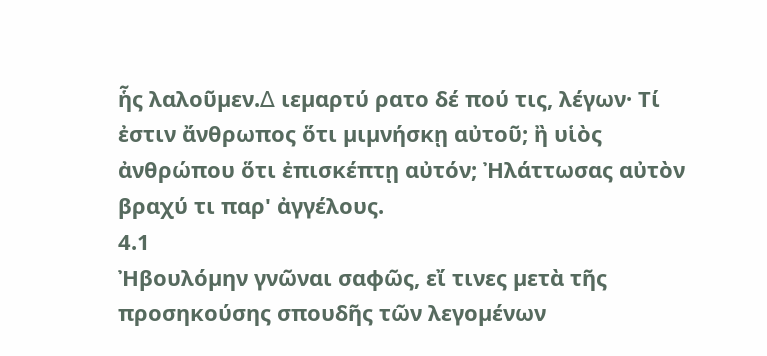ἧς λαλοῦµεν.∆ ιεµαρτύ ρατο δέ πού τις, λέγων· Τί ἐστιν ἄνθρωπος ὅτι µιµνήσκῃ αὐτοῦ; ἢ υἱὸς ἀνθρώπου ὅτι ἐπισκέπτῃ αὐτόν; Ἠλάττωσας αὐτὸν βραχύ τι παρ' ἀγγέλους.
4.1
Ἠβουλόµην γνῶναι σαφῶς, εἴ τινες µετὰ τῆς προσηκούσης σπουδῆς τῶν λεγοµένων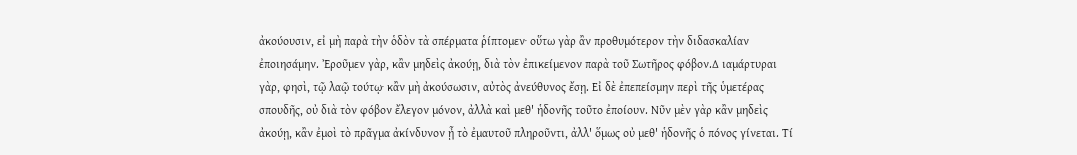ἀκούουσιν, εἰ µὴ παρὰ τὴν ὁδὸν τὰ σπέρµατα ῥίπτοµεν· οὕτω γὰρ ἂν προθυµότερον τὴν διδασκαλίαν ἐποιησάµην. Ἐροῦµεν γὰρ, κἂν µηδεὶς ἀκούῃ, διὰ τὸν ἐπικείµενον παρὰ τοῦ Σωτῆρος φόβον.∆ ιαµάρτυραι γὰρ, φησὶ, τῷ λαῷ τούτῳ· κἂν µὴ ἀκούσωσιν, αὐτὸς ἀνεύθυνος ἔσῃ. Εἰ δὲ ἐπεπείσµην περὶ τῆς ὑµετέρας σπουδῆς, οὐ διὰ τὸν φόβον ἔλεγον µόνον, ἀλλὰ καὶ µεθ' ἡδονῆς τοῦτο ἐποίουν. Νῦν µὲν γὰρ κἂν µηδεὶς ἀκούῃ, κἂν ἐµοὶ τὸ πρᾶγµα ἀκίνδυνον ᾖ τὸ ἐµαυτοῦ πληροῦντι, ἀλλ' ὅµως οὐ µεθ' ἡδονῆς ὁ πόνος γίνεται. Τί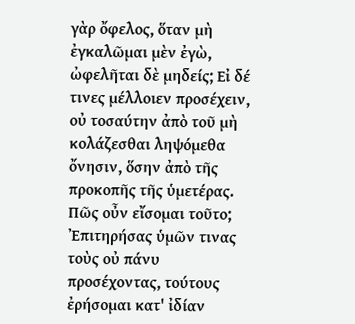γὰρ ὄφελος, ὅταν µὴ ἐγκαλῶµαι µὲν ἐγὼ, ὠφελῆται δὲ µηδείς; Εἰ δέ τινες µέλλοιεν προσέχειν, οὐ τοσαύτην ἀπὸ τοῦ µὴ κολάζεσθαι ληψόµεθα ὄνησιν, ὅσην ἀπὸ τῆς προκοπῆς τῆς ὑµετέρας. Πῶς οὖν εἴσοµαι τοῦτο; Ἐπιτηρήσας ὑµῶν τινας τοὺς οὐ πάνυ προσέχοντας, τούτους ἐρήσοµαι κατ' ἰδίαν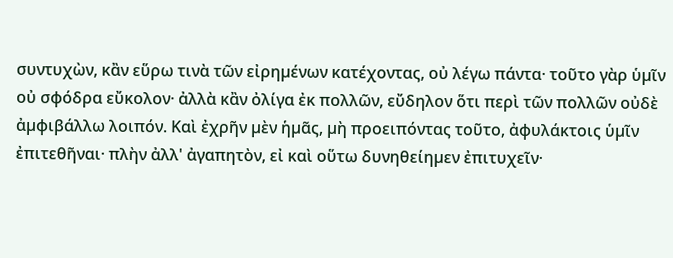συντυχὼν, κἂν εὕρω τινὰ τῶν εἰρηµένων κατέχοντας, οὐ λέγω πάντα· τοῦτο γὰρ ὑµῖν οὐ σφόδρα εὔκολον· ἀλλὰ κἂν ὀλίγα ἐκ πολλῶν, εὔδηλον ὅτι περὶ τῶν πολλῶν οὐδὲ ἀµφιβάλλω λοιπόν. Καὶ ἐχρῆν µὲν ἡµᾶς, µὴ προειπόντας τοῦτο, ἀφυλάκτοις ὑµῖν ἐπιτεθῆναι· πλὴν ἀλλ' ἀγαπητὸν, εἰ καὶ οὕτω δυνηθείηµεν ἐπιτυχεῖν·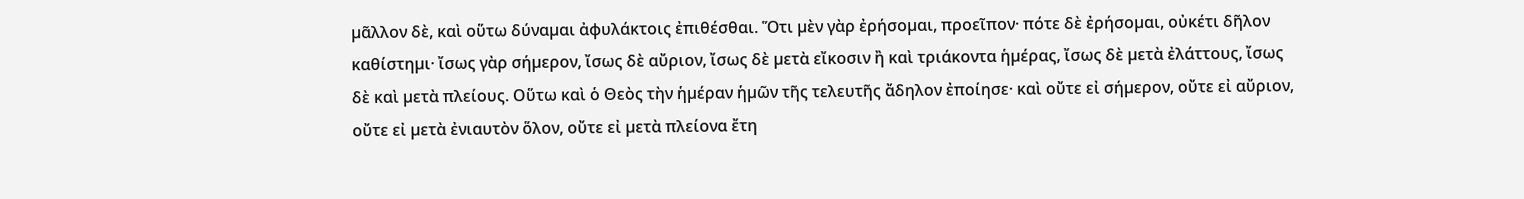µᾶλλον δὲ, καὶ οὕτω δύναµαι ἀφυλάκτοις ἐπιθέσθαι. Ὅτι µὲν γὰρ ἐρήσοµαι, προεῖπον· πότε δὲ ἐρήσοµαι, οὐκέτι δῆλον καθίστηµι· ἴσως γὰρ σήµερον, ἴσως δὲ αὔριον, ἴσως δὲ µετὰ εἴκοσιν ἢ καὶ τριάκοντα ἡµέρας, ἴσως δὲ µετὰ ἐλάττους, ἴσως δὲ καὶ µετὰ πλείους. Οὕτω καὶ ὁ Θεὸς τὴν ἡµέραν ἡµῶν τῆς τελευτῆς ἄδηλον ἐποίησε· καὶ οὔτε εἰ σήµερον, οὔτε εἰ αὔριον, οὔτε εἰ µετὰ ἐνιαυτὸν ὅλον, οὔτε εἰ µετὰ πλείονα ἔτη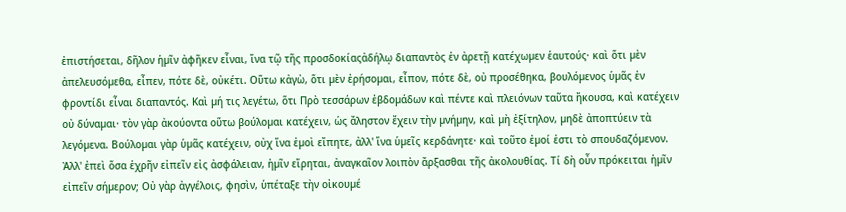ἐπιστήσεται, δῆλον ἡµῖν ἀφῆκεν εἶναι, ἵνα τῷ τῆς προσδοκίαςἀδήλῳ διαπαντὸς ἐν ἀρετῇ κατέχωµεν ἑαυτούς· καὶ ὅτι µὲν ἀπελευσόµεθα, εἶπεν, πότε δὲ, οὐκέτι. Οὕτω κἀγὼ, ὅτι µὲν ἐρήσοµαι, εἶπον, πότε δὲ, οὐ προσέθηκα, βουλόµενος ὑµᾶς ἐν φροντίδι εἶναι διαπαντός. Καὶ µή τις λεγέτω, ὅτι Πρὸ τεσσάρων ἑβδοµάδων καὶ πέντε καὶ πλειόνων ταῦτα ἤκουσα, καὶ κατέχειν οὐ δύναµαι· τὸν γὰρ ἀκούοντα οὕτω βούλοµαι κατέχειν, ὡς ἄληστον ἔχειν τὴν µνήµην, καὶ µὴ ἐξίτηλον, µηδὲ ἀποπτύειν τὰ λεγόµενα. Βούλοµαι γὰρ ὑµᾶς κατέχειν, οὐχ ἵνα ἐµοὶ εἴπητε, ἀλλ' ἵνα ὑµεῖς κερδάνητε· καὶ τοῦτο ἐµοί ἐστι τὸ σπουδαζόµενον. Ἀλλ' ἐπεὶ ὅσα ἐχρῆν εἰπεῖν εἰς ἀσφάλειαν, ἡµῖν εἴρηται, ἀναγκαῖον λοιπὸν ἄρξασθαι τῆς ἀκολουθίας. Τί δὴ οὖν πρόκειται ἡµῖν εἰπεῖν σήµερον; Οὐ γὰρ ἀγγέλοις, φησὶν, ὑπέταξε τὴν οἰκουµέ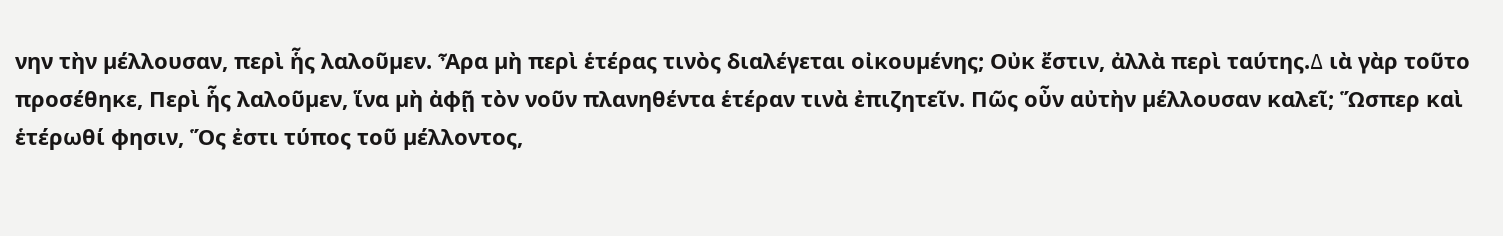νην τὴν µέλλουσαν, περὶ ἧς λαλοῦµεν. Ἆρα µὴ περὶ ἑτέρας τινὸς διαλέγεται οἰκουµένης; Οὐκ ἔστιν, ἀλλὰ περὶ ταύτης.∆ ιὰ γὰρ τοῦτο προσέθηκε, Περὶ ἧς λαλοῦµεν, ἵνα µὴ ἀφῇ τὸν νοῦν πλανηθέντα ἑτέραν τινὰ ἐπιζητεῖν. Πῶς οὖν αὐτὴν µέλλουσαν καλεῖ; Ὥσπερ καὶ ἑτέρωθί φησιν, Ὅς ἐστι τύπος τοῦ µέλλοντος,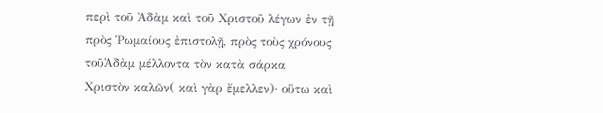περὶ τοῦ Ἀδὰµ καὶ τοῦ Χριστοῦ λέγων ἐν τῇ πρὸς Ῥωµαίους ἐπιστολῇ, πρὸς τοὺς χρόνους τοῦἈδὰµ µέλλοντα τὸν κατὰ σάρκα Χριστὸν καλῶν( καὶ γὰρ ἔµελλεν)· οὕτω καὶ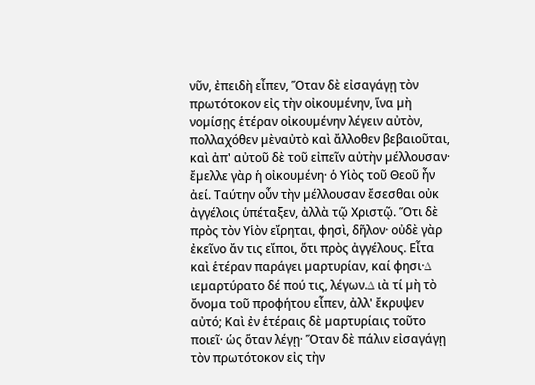νῦν, ἐπειδὴ εἶπεν, Ὅταν δὲ εἰσαγάγῃ τὸν πρωτότοκον εἰς τὴν οἰκουµένην, ἵνα µὴ νοµίσῃς ἑτέραν οἰκουµένην λέγειν αὐτὸν, πολλαχόθεν µὲναὐτὸ καὶ ἄλλοθεν βεβαιοῦται, καὶ ἀπ' αὐτοῦ δὲ τοῦ εἰπεῖν αὐτὴν µέλλουσαν· ἔµελλε γὰρ ἡ οἰκουµένη· ὁ Υἱὸς τοῦ Θεοῦ ἦν ἀεί. Ταύτην οὖν τὴν µέλλουσαν ἔσεσθαι οὐκ ἀγγέλοις ὑπέταξεν, ἀλλὰ τῷ Χριστῷ. Ὅτι δὲ πρὸς τὸν Υἱὸν εἴρηται, φησὶ, δῆλον· οὐδὲ γὰρ ἐκεῖνο ἄν τις εἴποι, ὅτι πρὸς ἀγγέλους. Εἶτα καὶ ἑτέραν παράγει µαρτυρίαν, καί φησι·∆ ιεµαρτύρατο δέ πού τις, λέγων.∆ ιὰ τί µὴ τὸ ὄνοµα τοῦ προφήτου εἶπεν, ἀλλ' ἔκρυψεν αὐτό; Καὶ ἐν ἑτέραις δὲ µαρτυρίαις τοῦτο ποιεῖ· ὡς ὅταν λέγῃ· Ὅταν δὲ πάλιν εἰσαγάγῃ τὸν πρωτότοκον εἰς τὴν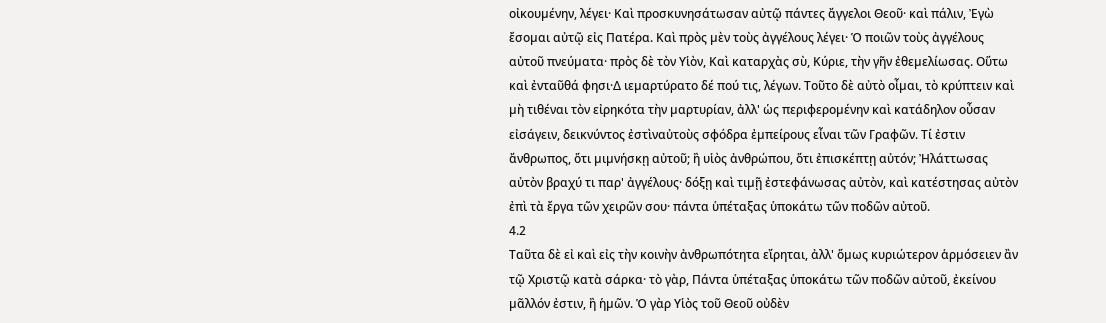οἰκουµένην, λέγει· Καὶ προσκυνησάτωσαν αὐτῷ πάντες ἄγγελοι Θεοῦ· καὶ πάλιν, Ἐγὼ ἔσοµαι αὐτῷ εἰς Πατέρα. Καὶ πρὸς µὲν τοὺς ἀγγέλους λέγει· Ὁ ποιῶν τοὺς ἀγγέλους αὐτοῦ πνεύµατα· πρὸς δὲ τὸν Υἱὸν, Καὶ καταρχὰς σὺ, Κύριε, τὴν γῆν ἐθεµελίωσας. Οὕτω καὶ ἐνταῦθά φησι·∆ ιεµαρτύρατο δέ πού τις, λέγων. Τοῦτο δὲ αὐτὸ οἶµαι, τὸ κρύπτειν καὶ µὴ τιθέναι τὸν εἰρηκότα τὴν µαρτυρίαν, ἀλλ' ὡς περιφεροµένην καὶ κατάδηλον οὖσαν εἰσάγειν, δεικνύντος ἐστὶναὐτοὺς σφόδρα ἐµπείρους εἶναι τῶν Γραφῶν. Τί ἐστιν ἄνθρωπος, ὅτι µιµνήσκῃ αὐτοῦ; ἢ υἱὸς ἀνθρώπου, ὅτι ἐπισκέπτῃ αὐτόν; Ἠλάττωσας αὐτὸν βραχύ τι παρ' ἀγγέλους· δόξῃ καὶ τιµῇ ἐστεφάνωσας αὐτὸν, καὶ κατέστησας αὐτὸν ἐπὶ τὰ ἔργα τῶν χειρῶν σου· πάντα ὑπέταξας ὑποκάτω τῶν ποδῶν αὐτοῦ.
4.2
Ταῦτα δὲ εἰ καὶ εἰς τὴν κοινὴν ἀνθρωπότητα εἴρηται, ἀλλ' ὅµως κυριώτερον ἁρµόσειεν ἂν τῷ Χριστῷ κατὰ σάρκα· τὸ γὰρ, Πάντα ὑπέταξας ὑποκάτω τῶν ποδῶν αὐτοῦ, ἐκείνου µᾶλλόν ἐστιν, ἢ ἡµῶν. Ὁ γὰρ Υἱὸς τοῦ Θεοῦ οὐδὲν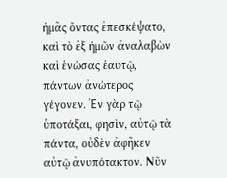ἡµᾶς ὄντας ἐπεσκέψατο, καὶ τὸ ἐξ ἡµῶν ἀναλαβὼν καὶ ἑνώσας ἑαυτῷ, πάντων ἀνώτερος γέγονεν. Ἐν γὰρ τῷ ὑποτάξαι, φησὶν, αὐτῷ τὰ πάντα, οὐδὲν ἀφῆκεν αὐτῷ ἀνυπότακτον. Νῦν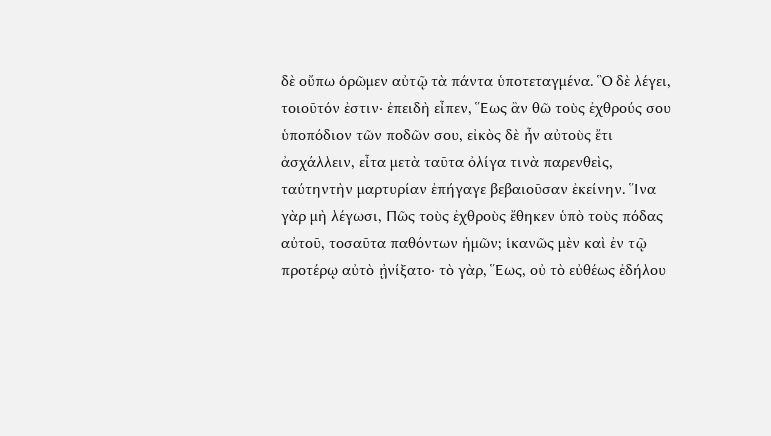δὲ οὔπω ὁρῶµεν αὐτῷ τὰ πάντα ὑποτεταγµένα. Ὃ δὲ λέγει, τοιοῦτόν ἐστιν· ἐπειδὴ εἶπεν, Ἕως ἂν θῶ τοὺς ἐχθρούς σου ὑποπόδιον τῶν ποδῶν σου, εἰκὸς δὲ ἦν αὐτοὺς ἔτι ἀσχάλλειν, εἶτα µετὰ ταῦτα ὀλίγα τινὰ παρενθεὶς, ταύτηντὴν µαρτυρίαν ἐπήγαγε βεβαιοῦσαν ἐκείνην. Ἵνα γὰρ µὴ λέγωσι, Πῶς τοὺς ἐχθροὺς ἔθηκεν ὑπὸ τοὺς πόδας αὐτοῦ, τοσαῦτα παθόντων ἡµῶν; ἱκανῶς µὲν καὶ ἐν τῷ προτέρῳ αὐτὸ ᾐνίξατο· τὸ γὰρ, Ἕως, οὐ τὸ εὐθέως ἐδήλου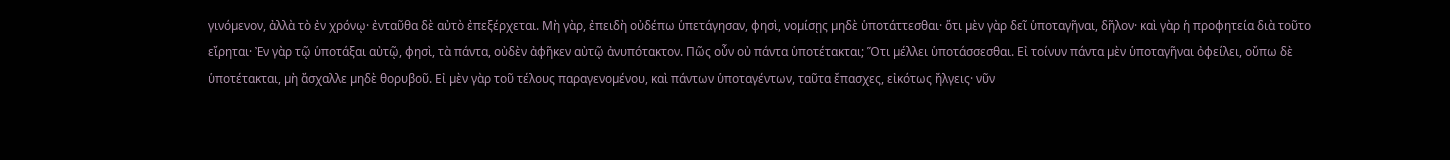γινόµενον, ἀλλὰ τὸ ἐν χρόνῳ· ἐνταῦθα δὲ αὐτὸ ἐπεξέρχεται. Μὴ γὰρ, ἐπειδὴ οὐδέπω ὑπετάγησαν, φησὶ, νοµίσῃς µηδὲ ὑποτάττεσθαι· ὅτι µὲν γὰρ δεῖ ὑποταγῆναι, δῆλον· καὶ γὰρ ἡ προφητεία διὰ τοῦτο εἴρηται· Ἐν γὰρ τῷ ὑποτάξαι αὐτῷ, φησὶ, τὰ πάντα, οὐδὲν ἀφῆκεν αὐτῷ ἀνυπότακτον. Πῶς οὖν οὐ πάντα ὑποτέτακται; Ὅτι µέλλει ὑποτάσσεσθαι. Εἰ τοίνυν πάντα µὲν ὑποταγῆναι ὀφείλει, οὔπω δὲ ὑποτέτακται, µὴ ἄσχαλλε µηδὲ θορυβοῦ. Εἰ µὲν γὰρ τοῦ τέλους παραγενοµένου, καὶ πάντων ὑποταγέντων, ταῦτα ἔπασχες, εἰκότως ἤλγεις· νῦν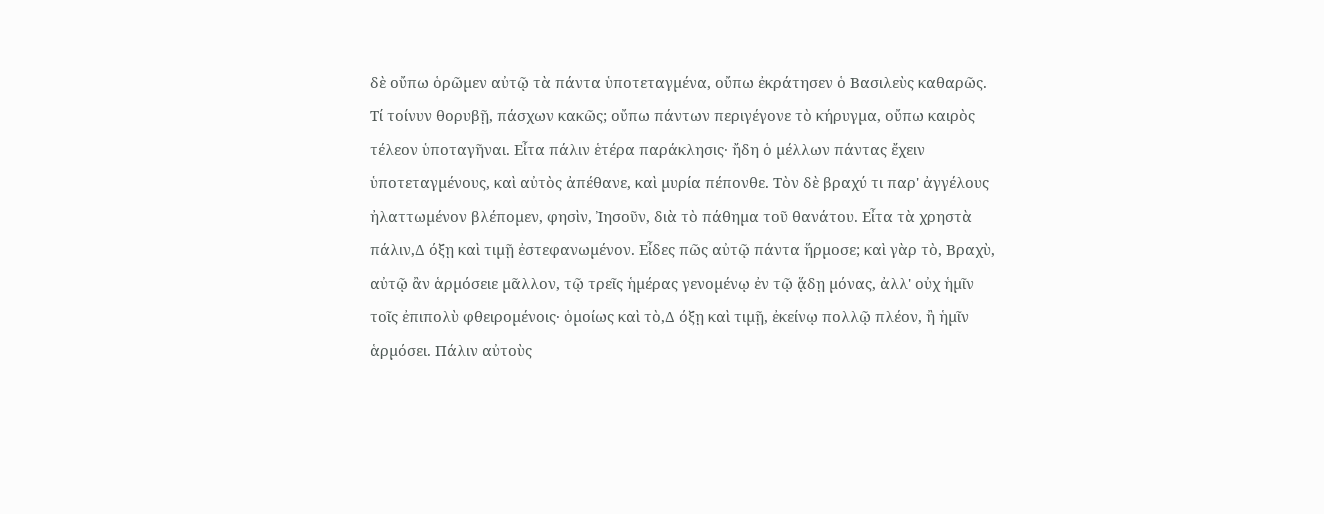δὲ οὔπω ὁρῶµεν αὐτῷ τὰ πάντα ὑποτεταγµένα, οὔπω ἐκράτησεν ὁ Βασιλεὺς καθαρῶς. Τί τοίνυν θορυβῇ, πάσχων κακῶς; οὔπω πάντων περιγέγονε τὸ κήρυγµα, οὔπω καιρὸς τέλεον ὑποταγῆναι. Εἶτα πάλιν ἑτέρα παράκλησις· ἤδη ὁ µέλλων πάντας ἔχειν ὑποτεταγµένους, καὶ αὐτὸς ἀπέθανε, καὶ µυρία πέπονθε. Τὸν δὲ βραχύ τι παρ' ἀγγέλους ἠλαττωµένον βλέποµεν, φησὶν, Ἰησοῦν, διὰ τὸ πάθηµα τοῦ θανάτου. Εἶτα τὰ χρηστὰ πάλιν,∆ όξῃ καὶ τιµῇ ἐστεφανωµένον. Εἶδες πῶς αὐτῷ πάντα ἥρµοσε; καὶ γὰρ τὸ, Βραχὺ, αὐτῷ ἂν ἁρµόσειε µᾶλλον, τῷ τρεῖς ἡµέρας γενοµένῳ ἐν τῷ ᾅδῃ µόνας, ἀλλ' οὐχ ἡµῖν τοῖς ἐπιπολὺ φθειροµένοις· ὁµοίως καὶ τὸ,∆ όξῃ καὶ τιµῇ, ἐκείνῳ πολλῷ πλέον, ἢ ἡµῖν ἁρµόσει. Πάλιν αὐτοὺς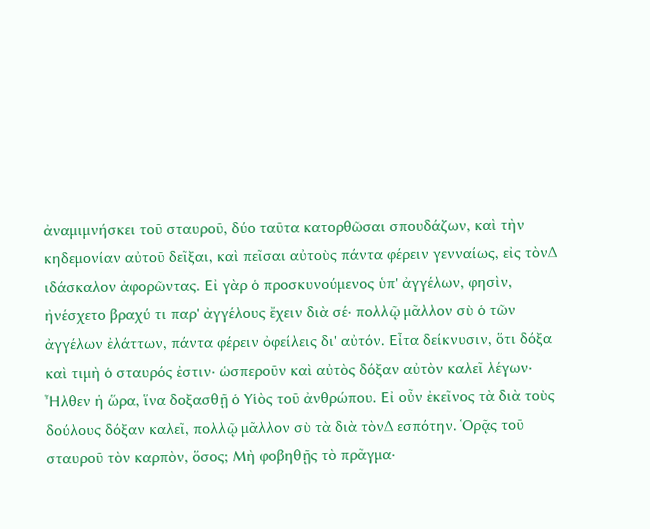ἀναµιµνήσκει τοῦ σταυροῦ, δύο ταῦτα κατορθῶσαι σπουδάζων, καὶ τὴν κηδεµονίαν αὐτοῦ δεῖξαι, καὶ πεῖσαι αὐτοὺς πάντα φέρειν γενναίως, εἰς τὸν∆ ιδάσκαλον ἀφορῶντας. Εἰ γὰρ ὁ προσκυνούµενος ὑπ' ἀγγέλων, φησὶν, ἠνέσχετο βραχύ τι παρ' ἀγγέλους ἔχειν διὰ σέ· πολλῷ µᾶλλον σὺ ὁ τῶν ἀγγέλων ἐλάττων, πάντα φέρειν ὀφείλεις δι' αὐτόν. Εἶτα δείκνυσιν, ὅτι δόξα καὶ τιµὴ ὁ σταυρός ἐστιν· ὡσπεροῦν καὶ αὐτὸς δόξαν αὐτὸν καλεῖ λέγων· Ἦλθεν ἡ ὥρα, ἵνα δοξασθῇ ὁ Υἱὸς τοῦ ἀνθρώπου. Εἰ οὖν ἐκεῖνος τὰ διὰ τοὺς δούλους δόξαν καλεῖ, πολλῷ µᾶλλον σὺ τὰ διὰ τὸν∆ εσπότην. Ὁρᾷς τοῦ σταυροῦ τὸν καρπὸν, ὅσος; Μὴ φοβηθῇς τὸ πρᾶγµα·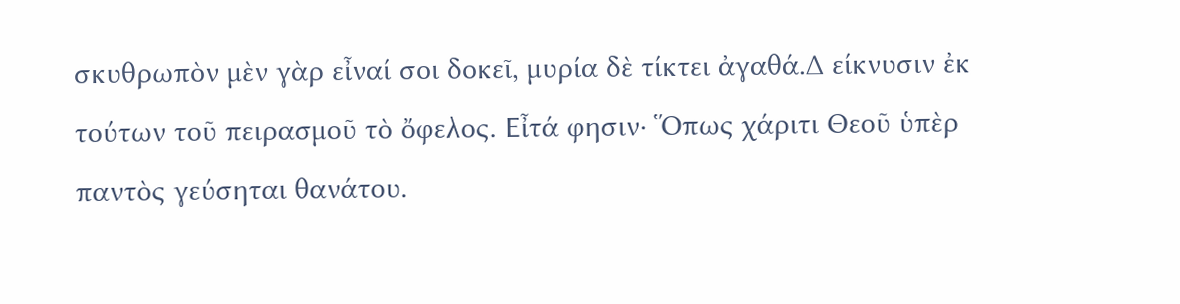σκυθρωπὸν µὲν γὰρ εἶναί σοι δοκεῖ, µυρία δὲ τίκτει ἀγαθά.∆ είκνυσιν ἐκ τούτων τοῦ πειρασµοῦ τὸ ὄφελος. Εἶτά φησιν· Ὅπως χάριτι Θεοῦ ὑπὲρ παντὸς γεύσηται θανάτου.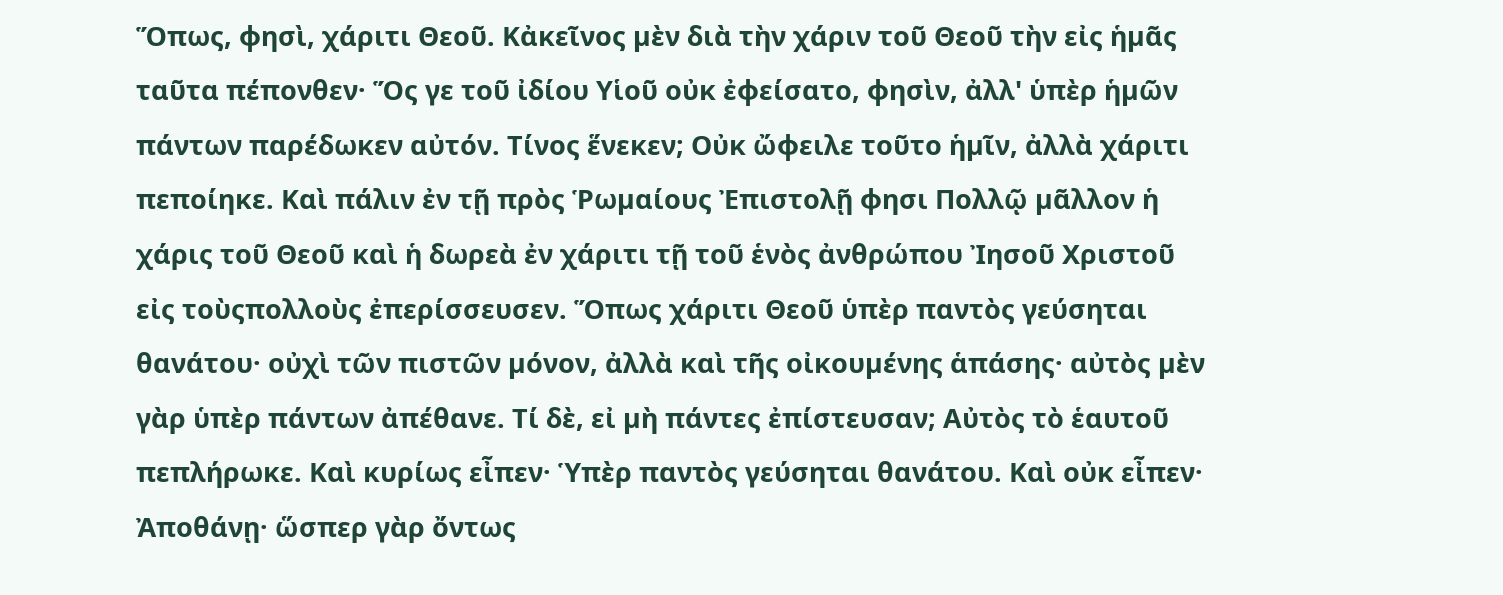Ὅπως, φησὶ, χάριτι Θεοῦ. Κἀκεῖνος µὲν διὰ τὴν χάριν τοῦ Θεοῦ τὴν εἰς ἡµᾶς ταῦτα πέπονθεν· Ὅς γε τοῦ ἰδίου Υἱοῦ οὐκ ἐφείσατο, φησὶν, ἀλλ' ὑπὲρ ἡµῶν πάντων παρέδωκεν αὐτόν. Τίνος ἕνεκεν; Οὐκ ὤφειλε τοῦτο ἡµῖν, ἀλλὰ χάριτι πεποίηκε. Καὶ πάλιν ἐν τῇ πρὸς Ῥωµαίους Ἐπιστολῇ φησι Πολλῷ µᾶλλον ἡ χάρις τοῦ Θεοῦ καὶ ἡ δωρεὰ ἐν χάριτι τῇ τοῦ ἑνὸς ἀνθρώπου Ἰησοῦ Χριστοῦ εἰς τοὺςπολλοὺς ἐπερίσσευσεν. Ὅπως χάριτι Θεοῦ ὑπὲρ παντὸς γεύσηται θανάτου· οὐχὶ τῶν πιστῶν µόνον, ἀλλὰ καὶ τῆς οἰκουµένης ἁπάσης· αὐτὸς µὲν γὰρ ὑπὲρ πάντων ἀπέθανε. Τί δὲ, εἰ µὴ πάντες ἐπίστευσαν; Αὐτὸς τὸ ἑαυτοῦ πεπλήρωκε. Καὶ κυρίως εἶπεν· Ὑπὲρ παντὸς γεύσηται θανάτου. Καὶ οὐκ εἶπεν· Ἀποθάνῃ· ὥσπερ γὰρ ὄντως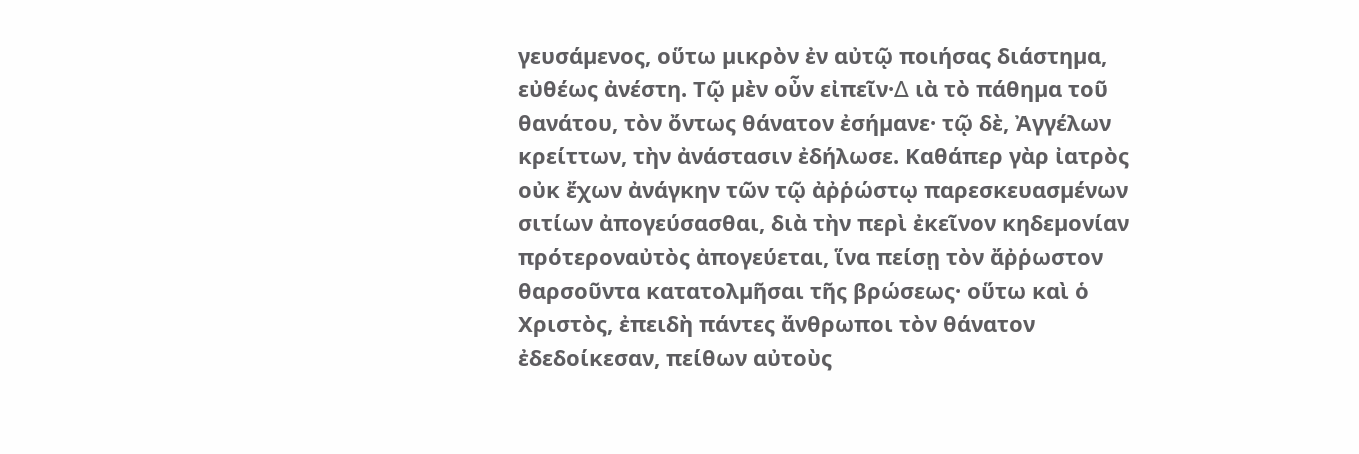γευσάµενος, οὕτω µικρὸν ἐν αὐτῷ ποιήσας διάστηµα, εὐθέως ἀνέστη. Τῷ µὲν οὖν εἰπεῖν·∆ ιὰ τὸ πάθηµα τοῦ θανάτου, τὸν ὄντως θάνατον ἐσήµανε· τῷ δὲ, Ἀγγέλων κρείττων, τὴν ἀνάστασιν ἐδήλωσε. Καθάπερ γὰρ ἰατρὸς οὐκ ἔχων ἀνάγκην τῶν τῷ ἀῤῥώστῳ παρεσκευασµένων σιτίων ἀπογεύσασθαι, διὰ τὴν περὶ ἐκεῖνον κηδεµονίαν πρότεροναὐτὸς ἀπογεύεται, ἵνα πείσῃ τὸν ἄῤῥωστον θαρσοῦντα κατατολµῆσαι τῆς βρώσεως· οὕτω καὶ ὁ Χριστὸς, ἐπειδὴ πάντες ἄνθρωποι τὸν θάνατον ἐδεδοίκεσαν, πείθων αὐτοὺς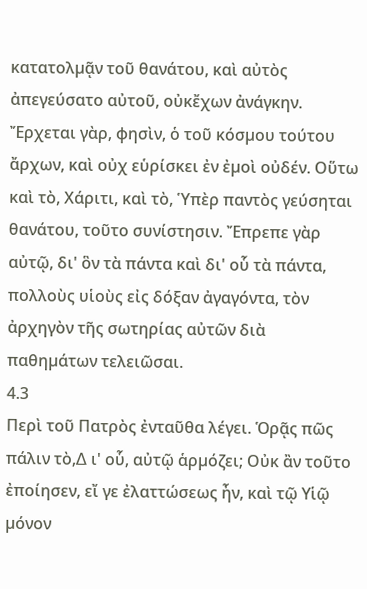κατατολµᾷν τοῦ θανάτου, καὶ αὐτὸς ἀπεγεύσατο αὐτοῦ, οὐκἔχων ἀνάγκην. Ἔρχεται γὰρ, φησὶν, ὁ τοῦ κόσµου τούτου ἄρχων, καὶ οὐχ εὑρίσκει ἐν ἐµοὶ οὐδέν. Οὕτω καὶ τὸ, Χάριτι, καὶ τὸ, Ὑπὲρ παντὸς γεύσηται θανάτου, τοῦτο συνίστησιν. Ἔπρεπε γὰρ αὐτῷ, δι' ὃν τὰ πάντα καὶ δι' οὗ τὰ πάντα, πολλοὺς υἱοὺς εἰς δόξαν ἀγαγόντα, τὸν ἀρχηγὸν τῆς σωτηρίας αὐτῶν διὰ παθηµάτων τελειῶσαι.
4.3
Περὶ τοῦ Πατρὸς ἐνταῦθα λέγει. Ὁρᾷς πῶς πάλιν τὸ,∆ ι' οὗ, αὐτῷ ἁρµόζει; Οὐκ ἂν τοῦτο ἐποίησεν, εἴ γε ἐλαττώσεως ἦν, καὶ τῷ Υἱῷ µόνον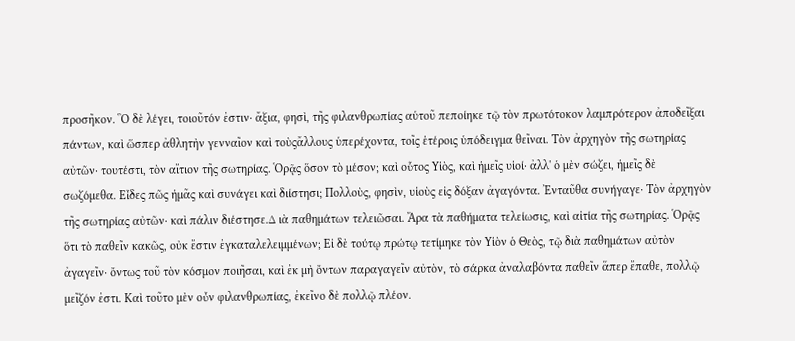προσῆκον. Ὃ δὲ λέγει, τοιοῦτόν ἐστιν· ἄξια, φησὶ, τῆς φιλανθρωπίας αὑτοῦ πεποίηκε τῷ τὸν πρωτότοκον λαµπρότερον ἀποδεῖξαι πάντων, καὶ ὥσπερ ἀθλητὴν γενναῖον καὶ τοὺςἄλλους ὑπερέχοντα, τοῖς ἑτέροις ὑπόδειγµα θεῖναι. Τὸν ἀρχηγὸν τῆς σωτηρίας αὐτῶν· τουτέστι, τὸν αἴτιον τῆς σωτηρίας. Ὁρᾷς ὅσον τὸ µέσον; καὶ οὗτος Υἱὸς, καὶ ἡµεῖς υἱοί· ἀλλ' ὁ µὲν σώζει, ἡµεῖς δὲ σωζόµεθα. Εἶδες πῶς ἡµᾶς καὶ συνάγει καὶ διίστησι; Πολλοὺς, φησὶν, υἱοὺς εἰς δόξαν ἀγαγόντα. Ἐνταῦθα συνήγαγε· Τὸν ἀρχηγὸν τῆς σωτηρίας αὐτῶν· καὶ πάλιν διέστησε.∆ ιὰ παθηµάτων τελειῶσαι. Ἄρα τὰ παθήµατα τελείωσις, καὶ αἰτία τῆς σωτηρίας. Ὁρᾷς ὅτι τὸ παθεῖν κακῶς, οὐκ ἔστιν ἐγκαταλελειµµένων; Εἰ δὲ τούτῳ πρώτῳ τετίµηκε τὸν Υἱὸν ὁ Θεὸς, τῷ διὰ παθηµάτων αὐτὸν ἀγαγεῖν· ὄντως τοῦ τὸν κόσµον ποιῆσαι, καὶ ἐκ µὴ ὄντων παραγαγεῖν αὐτὸν, τὸ σάρκα ἀναλαβόντα παθεῖν ἅπερ ἔπαθε, πολλῷ µεῖζόν ἐστι. Καὶ τοῦτο µὲν οὖν φιλανθρωπίας, ἐκεῖνο δὲ πολλῷ πλέον.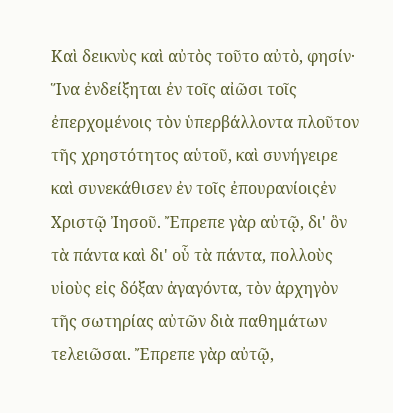Καὶ δεικνὺς καὶ αὐτὸς τοῦτο αὐτὸ, φησίν· Ἵνα ἐνδείξηται ἐν τοῖς αἰῶσι τοῖς ἐπερχοµένοις τὸν ὑπερβάλλοντα πλοῦτον τῆς χρηστότητος αὑτοῦ, καὶ συνήγειρε καὶ συνεκάθισεν ἐν τοῖς ἐπουρανίοιςἐν Χριστῷ Ἰησοῦ. Ἔπρεπε γὰρ αὐτῷ, δι' ὃν τὰ πάντα καὶ δι' οὗ τὰ πάντα, πολλοὺς υἱοὺς εἰς δόξαν ἀγαγόντα, τὸν ἀρχηγὸν τῆς σωτηρίας αὐτῶν διὰ παθηµάτων τελειῶσαι. Ἔπρεπε γὰρ αὐτῷ,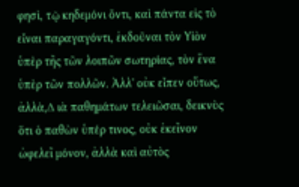φησὶ, τῷ κηδεµόνι ὄντι, καὶ πάντα εἰς τὸ εἶναι παραγαγόντι, ἐκδοῦναι τὸν Υἱὸν ὑπὲρ τῆς τῶν λοιπῶν σωτηρίας, τὸν ἕνα ὑπὲρ τῶν πολλῶν. Ἀλλ' οὐκ εἶπεν οὕτως, ἀλλὰ,∆ ιὰ παθηµάτων τελειῶσαι, δεικνὺς ὅτι ὁ παθὼν ὑπέρ τινος, οὐκ ἐκεῖνον ὠφελεῖ µόνον, ἀλλὰ καὶ αὐτὸς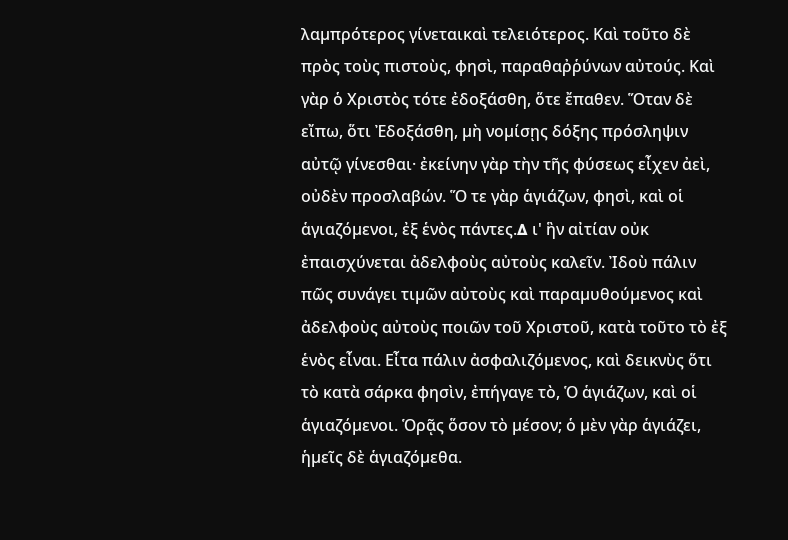λαµπρότερος γίνεταικαὶ τελειότερος. Καὶ τοῦτο δὲ πρὸς τοὺς πιστοὺς, φησὶ, παραθαῤῥύνων αὐτούς. Καὶ γὰρ ὁ Χριστὸς τότε ἐδοξάσθη, ὅτε ἔπαθεν. Ὅταν δὲ εἴπω, ὅτι Ἐδοξάσθη, µὴ νοµίσῃς δόξης πρόσληψιν αὐτῷ γίνεσθαι· ἐκείνην γὰρ τὴν τῆς φύσεως εἶχεν ἀεὶ, οὐδὲν προσλαβών. Ὅ τε γὰρ ἁγιάζων, φησὶ, καὶ οἱ ἁγιαζόµενοι, ἐξ ἑνὸς πάντες.∆ ι' ἣν αἰτίαν οὐκ ἐπαισχύνεται ἀδελφοὺς αὐτοὺς καλεῖν. Ἰδοὺ πάλιν πῶς συνάγει τιµῶν αὐτοὺς καὶ παραµυθούµενος καὶ ἀδελφοὺς αὐτοὺς ποιῶν τοῦ Χριστοῦ, κατὰ τοῦτο τὸ ἐξ ἑνὸς εἶναι. Εἶτα πάλιν ἀσφαλιζόµενος, καὶ δεικνὺς ὅτι τὸ κατὰ σάρκα φησὶν, ἐπήγαγε τὸ, Ὁ ἁγιάζων, καὶ οἱ ἁγιαζόµενοι. Ὁρᾷς ὅσον τὸ µέσον; ὁ µὲν γὰρ ἁγιάζει, ἡµεῖς δὲ ἁγιαζόµεθα.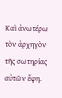Καὶ ἀνωτέρω τὸν ἀρχηγὸν τῆς σωτηρίας αὐτῶν ἔφη.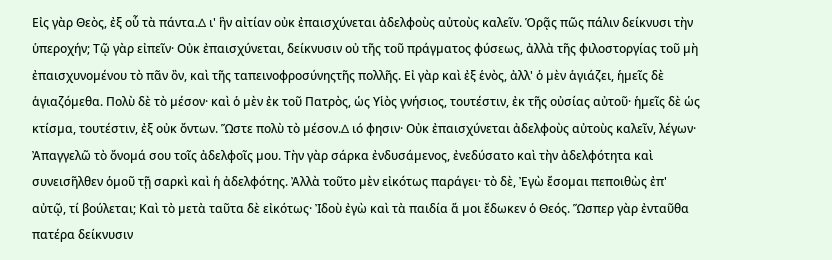Εἰς γὰρ Θεὸς, ἐξ οὗ τὰ πάντα.∆ ι' ἣν αἰτίαν οὐκ ἐπαισχύνεται ἀδελφοὺς αὐτοὺς καλεῖν. Ὁρᾷς πῶς πάλιν δείκνυσι τὴν ὑπεροχήν; Τῷ γὰρ εἰπεῖν· Οὐκ ἐπαισχύνεται, δείκνυσιν οὐ τῆς τοῦ πράγµατος φύσεως, ἀλλὰ τῆς φιλοστοργίας τοῦ µὴ ἐπαισχυνοµένου τὸ πᾶν ὂν, καὶ τῆς ταπεινοφροσύνηςτῆς πολλῆς. Εἰ γὰρ καὶ ἐξ ἑνὸς, ἀλλ' ὁ µὲν ἁγιάζει, ἡµεῖς δὲ ἁγιαζόµεθα. Πολὺ δὲ τὸ µέσον· καὶ ὁ µὲν ἐκ τοῦ Πατρὸς, ὡς Υἱὸς γνήσιος, τουτέστιν, ἐκ τῆς οὐσίας αὐτοῦ· ἡµεῖς δὲ ὡς κτίσµα, τουτέστιν, ἐξ οὐκ ὄντων. Ὥστε πολὺ τὸ µέσον.∆ ιό φησιν· Οὐκ ἐπαισχύνεται ἀδελφοὺς αὐτοὺς καλεῖν, λέγων· Ἀπαγγελῶ τὸ ὄνοµά σου τοῖς ἀδελφοῖς µου. Τὴν γὰρ σάρκα ἐνδυσάµενος, ἐνεδύσατο καὶ τὴν ἀδελφότητα καὶ συνεισῆλθεν ὁµοῦ τῇ σαρκὶ καὶ ἡ ἀδελφότης. Ἀλλὰ τοῦτο µὲν εἰκότως παράγει· τὸ δὲ, Ἐγὼ ἔσοµαι πεποιθὼς ἐπ' αὐτῷ, τί βούλεται; Καὶ τὸ µετὰ ταῦτα δὲ εἰκότως· Ἰδοὺ ἐγὼ καὶ τὰ παιδία ἅ µοι ἔδωκεν ὁ Θεός. Ὥσπερ γὰρ ἐνταῦθα πατέρα δείκνυσιν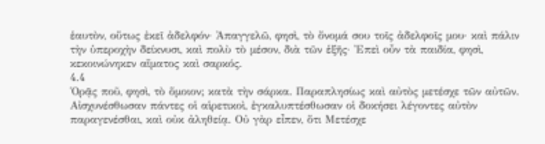ἑαυτὸν, οὕτως ἐκεῖ ἀδελφόν· Ἀπαγγελῶ, φησὶ, τὸ ὄνοµά σου τοῖς ἀδελφοῖς µου· καὶ πάλιν τὴν ὑπεροχὴν δείκνυσι, καὶ πολὺ τὸ µέσον, διὰ τῶν ἑξῆς· Ἐπεὶ οὖν τὰ παιδία, φησὶ, κεκοινώνηκεν αἵµατος καὶ σαρκός.
4.4
Ὁρᾷς ποῦ, φησὶ, τὸ ὅµοιον; κατὰ τὴν σάρκα. Παραπλησίως καὶ αὐτὸς µετέσχε τῶν αὐτῶν. Αἰσχυνέσθωσαν πάντες οἱ αἱρετικοὶ, ἐγκαλυπτέσθωσαν οἱ δοκήσει λέγοντες αὐτὸν παραγενέσθαι, καὶ οὐκ ἀληθείᾳ. Οὐ γὰρ εἶπεν, ὅτι Μετέσχε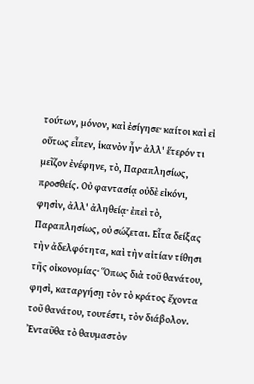τούτων, µόνον, καὶ ἐσίγησε· καίτοι καὶ εἰ οὕτως εἶπεν, ἱκανὸν ἦν· ἀλλ' ἕτερόν τι µεῖζον ἐνέφηνε, τὸ, Παραπλησίως, προσθείς. Οὐ φαντασίᾳ οὐδὲ εἰκόνι, φησὶν, ἀλλ' ἀληθείᾳ· ἐπεὶ τὸ, Παραπλησίως, οὐ σώζεται. Εἶτα δείξας τὴν ἀδελφότητα, καὶ τὴν αἰτίαν τίθησι τῆς οἰκονοµίας· Ὅπως διὰ τοῦ θανάτου, φησὶ, καταργήσῃ τὸν τὸ κράτος ἔχοντα τοῦ θανάτου, τουτέστι, τὸν διάβολον. Ἐνταῦθα τὸ θαυµαστὸν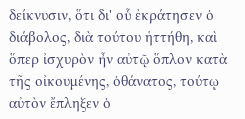δείκνυσιν, ὅτι δι' οὗ ἐκράτησεν ὁ διάβολος, διὰ τούτου ἡττήθη, καὶ ὅπερ ἰσχυρὸν ἦν αὐτῷ ὅπλον κατὰ τῆς οἰκουµένης, ὁθάνατος, τούτῳ αὐτὸν ἔπληξεν ὁ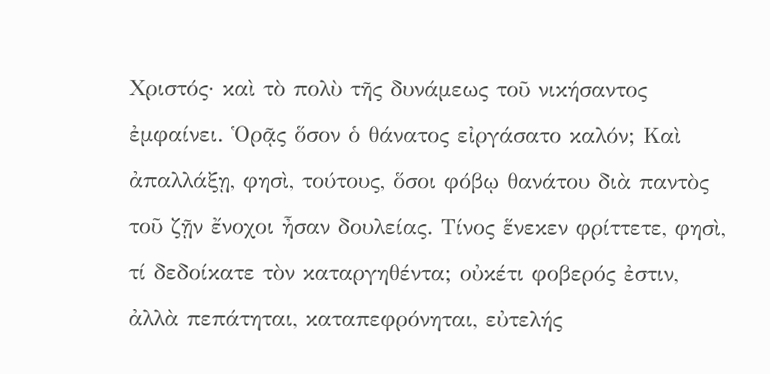Χριστός· καὶ τὸ πολὺ τῆς δυνάµεως τοῦ νικήσαντος ἐµφαίνει. Ὁρᾷς ὅσον ὁ θάνατος εἰργάσατο καλόν; Καὶ ἀπαλλάξῃ, φησὶ, τούτους, ὅσοι φόβῳ θανάτου διὰ παντὸς τοῦ ζῇν ἔνοχοι ἦσαν δουλείας. Τίνος ἕνεκεν φρίττετε, φησὶ, τί δεδοίκατε τὸν καταργηθέντα; οὐκέτι φοβερός ἐστιν, ἀλλὰ πεπάτηται, καταπεφρόνηται, εὐτελής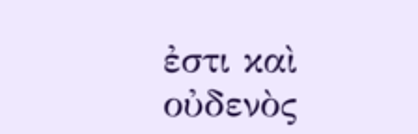ἐστι καὶ οὐδενὸς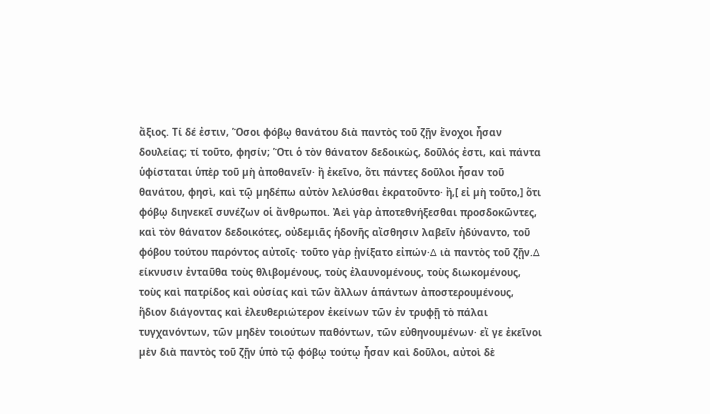ἄξιος. Τί δέ ἐστιν, Ὅσοι φόβῳ θανάτου διὰ παντὸς τοῦ ζῇν ἔνοχοι ἦσαν δουλείας; τί τοῦτο, φησίν; Ὅτι ὁ τὸν θάνατον δεδοικὼς, δοῦλός ἐστι, καὶ πάντα ὑφίσταται ὑπὲρ τοῦ µὴ ἀποθανεῖν· ἢ ἐκεῖνο, ὅτι πάντες δοῦλοι ἦσαν τοῦ θανάτου, φησὶ, καὶ τῷ µηδέπω αὐτὸν λελύσθαι ἐκρατοῦντο· ἢ,[ εἰ µὴ τοῦτο,] ὅτι φόβῳ διηνεκεῖ συνέζων οἱ ἄνθρωποι. Ἀεὶ γὰρ ἀποτεθνήξεσθαι προσδοκῶντες, καὶ τὸν θάνατον δεδοικότες, οὐδεµιᾶς ἡδονῆς αἴσθησιν λαβεῖν ἠδύναντο, τοῦ φόβου τούτου παρόντος αὐτοῖς· τοῦτο γὰρ ᾐνίξατο εἰπών·∆ ιὰ παντὸς τοῦ ζῇν.∆ είκνυσιν ἐνταῦθα τοὺς θλιβοµένους, τοὺς ἐλαυνοµένους, τοὺς διωκοµένους, τοὺς καὶ πατρίδος καὶ οὐσίας καὶ τῶν ἄλλων ἁπάντων ἀποστερουµένους, ἥδιον διάγοντας καὶ ἐλευθεριώτερον ἐκείνων τῶν ἐν τρυφῇ τὸ πάλαι τυγχανόντων, τῶν µηδὲν τοιούτων παθόντων, τῶν εὐθηνουµένων· εἴ γε ἐκεῖνοι µὲν διὰ παντὸς τοῦ ζῇν ὑπὸ τῷ φόβῳ τούτῳ ἦσαν καὶ δοῦλοι, αὐτοὶ δὲ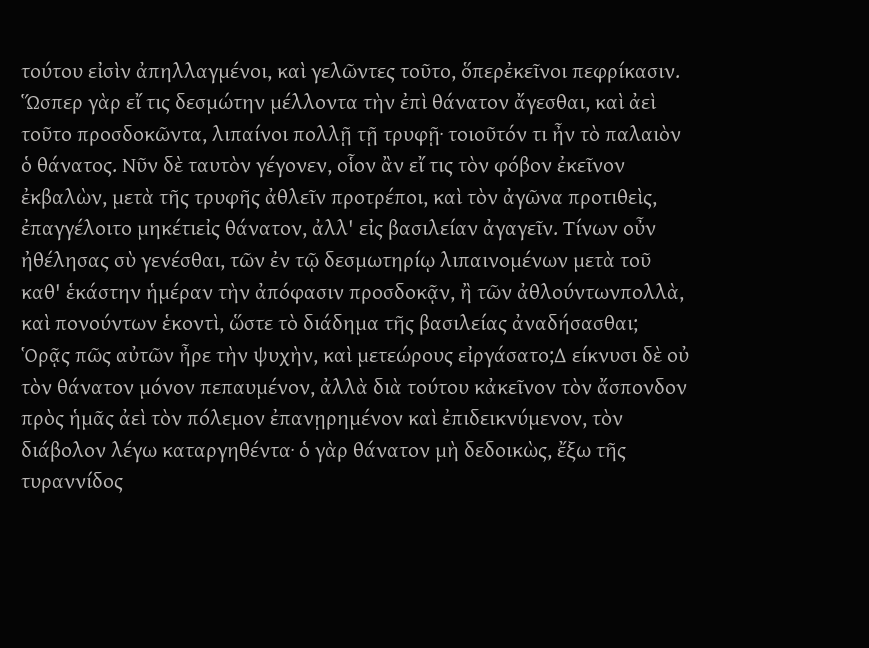τούτου εἰσὶν ἀπηλλαγµένοι, καὶ γελῶντες τοῦτο, ὅπερἐκεῖνοι πεφρίκασιν. Ὥσπερ γὰρ εἴ τις δεσµώτην µέλλοντα τὴν ἐπὶ θάνατον ἄγεσθαι, καὶ ἀεὶ τοῦτο προσδοκῶντα, λιπαίνοι πολλῇ τῇ τρυφῇ· τοιοῦτόν τι ἦν τὸ παλαιὸν ὁ θάνατος. Νῦν δὲ ταυτὸν γέγονεν, οἷον ἂν εἴ τις τὸν φόβον ἐκεῖνον ἐκβαλὼν, µετὰ τῆς τρυφῆς ἀθλεῖν προτρέποι, καὶ τὸν ἀγῶνα προτιθεὶς, ἐπαγγέλοιτο µηκέτιεἰς θάνατον, ἀλλ' εἰς βασιλείαν ἀγαγεῖν. Τίνων οὖν ἠθέλησας σὺ γενέσθαι, τῶν ἐν τῷ δεσµωτηρίῳ λιπαινοµένων µετὰ τοῦ καθ' ἑκάστην ἡµέραν τὴν ἀπόφασιν προσδοκᾷν, ἢ τῶν ἀθλούντωνπολλὰ, καὶ πονούντων ἑκοντὶ, ὥστε τὸ διάδηµα τῆς βασιλείας ἀναδήσασθαι; Ὁρᾷς πῶς αὐτῶν ἦρε τὴν ψυχὴν, καὶ µετεώρους εἰργάσατο;∆ είκνυσι δὲ οὐ τὸν θάνατον µόνον πεπαυµένον, ἀλλὰ διὰ τούτου κἀκεῖνον τὸν ἄσπονδον πρὸς ἡµᾶς ἀεὶ τὸν πόλεµον ἐπανῃρηµένον καὶ ἐπιδεικνύµενον, τὸν διάβολον λέγω καταργηθέντα· ὁ γὰρ θάνατον µὴ δεδοικὼς, ἔξω τῆς τυραννίδος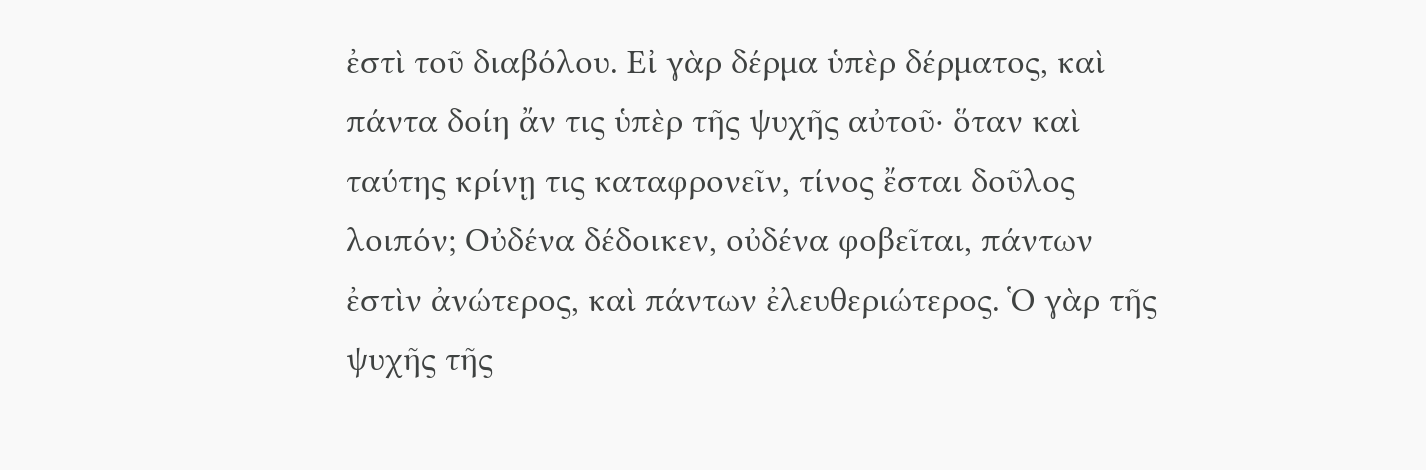ἐστὶ τοῦ διαβόλου. Εἰ γὰρ δέρµα ὑπὲρ δέρµατος, καὶ πάντα δοίη ἄν τις ὑπὲρ τῆς ψυχῆς αὐτοῦ· ὅταν καὶ ταύτης κρίνῃ τις καταφρονεῖν, τίνος ἔσται δοῦλος λοιπόν; Οὐδένα δέδοικεν, οὐδένα φοβεῖται, πάντων ἐστὶν ἀνώτερος, καὶ πάντων ἐλευθεριώτερος. Ὁ γὰρ τῆς ψυχῆς τῆς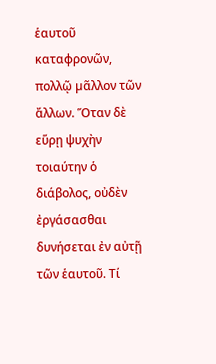ἑαυτοῦ καταφρονῶν, πολλῷ µᾶλλον τῶν ἄλλων. Ὅταν δὲ εὕρῃ ψυχὴν τοιαύτην ὁ διάβολος, οὐδὲν ἐργάσασθαι δυνήσεται ἐν αὐτῇ τῶν ἑαυτοῦ. Τί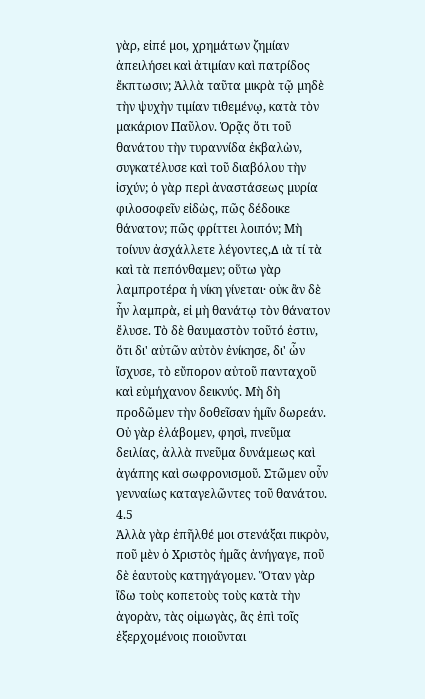γὰρ, εἰπέ µοι, χρηµάτων ζηµίαν ἀπειλήσει καὶ ἀτιµίαν καὶ πατρίδος ἔκπτωσιν; Ἀλλὰ ταῦτα µικρὰ τῷ µηδὲ τὴν ψυχὴν τιµίαν τιθεµένῳ, κατὰ τὸν µακάριον Παῦλον. Ὁρᾷς ὅτι τοῦ θανάτου τὴν τυραννίδα ἐκβαλὼν, συγκατέλυσε καὶ τοῦ διαβόλου τὴν ἰσχύν; ὁ γὰρ περὶ ἀναστάσεως µυρία φιλοσοφεῖν εἰδὼς, πῶς δέδοικε θάνατον; πῶς φρίττει λοιπόν; Μὴ τοίνυν ἀσχάλλετε λέγοντες,∆ ιὰ τί τὰ καὶ τὰ πεπόνθαµεν; οὕτω γὰρ λαµπροτέρα ἡ νίκη γίνεται· οὐκ ἂν δὲ ἦν λαµπρὰ, εἰ µὴ θανάτῳ τὸν θάνατον ἔλυσε. Τὸ δὲ θαυµαστὸν τοῦτό ἐστιν, ὅτι δι' αὐτῶν αὐτὸν ἐνίκησε, δι' ὧν ἴσχυσε, τὸ εὔπορον αὐτοῦ πανταχοῦ καὶ εὐµήχανον δεικνύς. Μὴ δὴ προδῶµεν τὴν δοθεῖσαν ἡµῖν δωρεάν. Οὐ γὰρ ἐλάβοµεν, φησὶ, πνεῦµα δειλίας, ἀλλὰ πνεῦµα δυνάµεως καὶ ἀγάπης καὶ σωφρονισµοῦ. Στῶµεν οὖν γενναίως καταγελῶντες τοῦ θανάτου.
4.5
Ἀλλὰ γὰρ ἐπῆλθέ µοι στενάξαι πικρὸν, ποῦ µὲν ὁ Χριστὸς ἡµᾶς ἀνήγαγε, ποῦ δὲ ἑαυτοὺς κατηγάγοµεν. Ὅταν γὰρ ἴδω τοὺς κοπετοὺς τοὺς κατὰ τὴν ἀγορὰν, τὰς οἰµωγὰς, ἃς ἐπὶ τοῖς ἐξερχοµένοις ποιοῦνται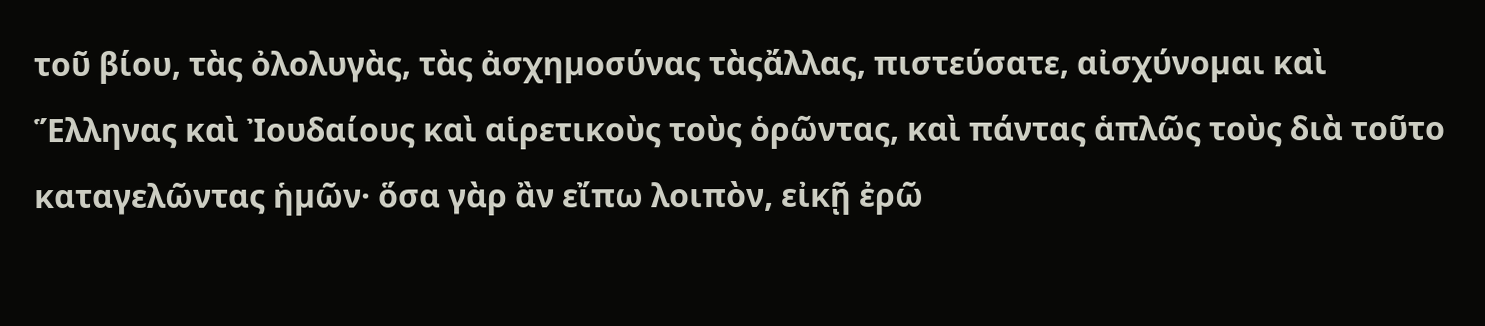τοῦ βίου, τὰς ὀλολυγὰς, τὰς ἀσχηµοσύνας τὰςἄλλας, πιστεύσατε, αἰσχύνοµαι καὶ Ἕλληνας καὶ Ἰουδαίους καὶ αἱρετικοὺς τοὺς ὁρῶντας, καὶ πάντας ἁπλῶς τοὺς διὰ τοῦτο καταγελῶντας ἡµῶν· ὅσα γὰρ ἂν εἴπω λοιπὸν, εἰκῇ ἐρῶ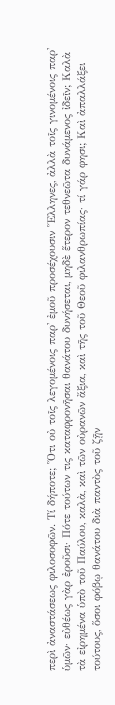περὶ ἀναστάσεως φιλοσοφῶν. Τί δήποτε; Ὅτι οὐ τοῖς λεγοµένοις παρ' ἐµοῦ προσέχουσιν Ἕλληνες, ἀλλὰ τοῖς γινοµένοις παρ' ὑµῶν· εὐθέως γὰρ ἐροῦσι· Πότε τούτων τις καταφρονῆσαι θανάτου δυνήσεται, µηδὲ ἕτερον τεθνεῶτα δυνάµενος ἰδεῖν; Καλὰ τὰ εἰρηµένα ὑπὸ τοῦ Παύλου, καλὰ, καὶ τῶν οὐρανῶν ἄξια, καὶ τῆς τοῦ Θεοῦ φιλανθρωπίας· τί γάρ φησι; Καὶ ἀπαλλάξει τούτους, ὅσοι φόβῳ θανάτου διὰ παντὸς τοῦ ζῇν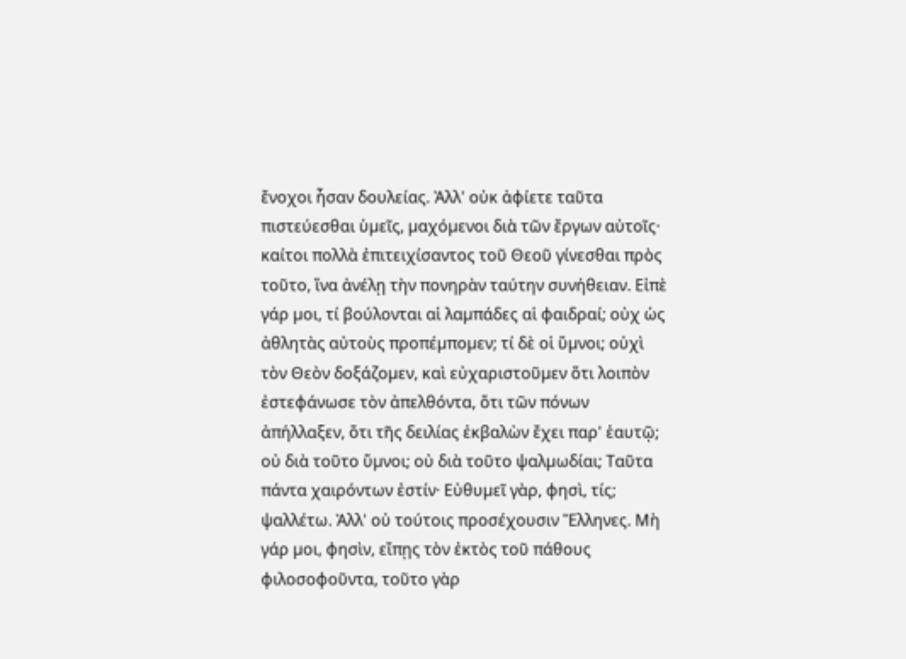ἔνοχοι ἦσαν δουλείας. Ἀλλ' οὐκ ἀφίετε ταῦτα πιστεύεσθαι ὑµεῖς, µαχόµενοι διὰ τῶν ἔργων αὐτοῖς· καίτοι πολλὰ ἐπιτειχίσαντος τοῦ Θεοῦ γίνεσθαι πρὸς τοῦτο, ἵνα ἀνέλῃ τὴν πονηρὰν ταύτην συνήθειαν. Εἰπὲ γάρ µοι, τί βούλονται αἱ λαµπάδες αἱ φαιδραί; οὐχ ὡς ἀθλητὰς αὐτοὺς προπέµποµεν; τί δὲ οἱ ὕµνοι; οὐχὶ τὸν Θεὸν δοξάζοµεν, καὶ εὐχαριστοῦµεν ὅτι λοιπὸν ἐστεφάνωσε τὸν ἀπελθόντα, ὅτι τῶν πόνων ἀπήλλαξεν, ὅτι τῆς δειλίας ἐκβαλὼν ἔχει παρ' ἑαυτῷ; οὐ διὰ τοῦτο ὕµνοι; οὐ διὰ τοῦτο ψαλµωδίαι; Ταῦτα πάντα χαιρόντων ἐστίν· Εὐθυµεῖ γὰρ, φησὶ, τίς; ψαλλέτω. Ἀλλ' οὐ τούτοις προσέχουσιν Ἕλληνες. Μὴ γάρ µοι, φησὶν, εἴπῃς τὸν ἐκτὸς τοῦ πάθους φιλοσοφοῦντα, τοῦτο γὰρ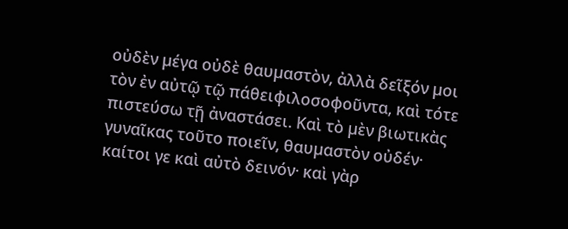οὐδὲν µέγα οὐδὲ θαυµαστὸν, ἀλλὰ δεῖξόν µοι τὸν ἐν αὐτῷ τῷ πάθειφιλοσοφοῦντα, καὶ τότε πιστεύσω τῇ ἀναστάσει. Καὶ τὸ µὲν βιωτικὰς γυναῖκας τοῦτο ποιεῖν, θαυµαστὸν οὐδέν· καίτοι γε καὶ αὐτὸ δεινόν· καὶ γὰρ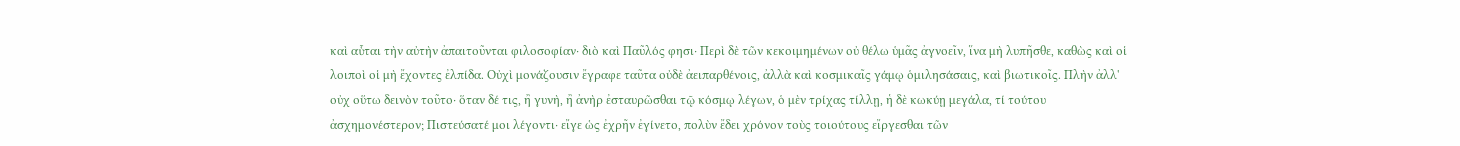καὶ αὗται τὴν αὐτὴν ἀπαιτοῦνται φιλοσοφίαν· διὸ καὶ Παῦλός φησι· Περὶ δὲ τῶν κεκοιµηµένων οὐ θέλω ὑµᾶς ἀγνοεῖν, ἵνα µὴ λυπῆσθε, καθὼς καὶ οἱ λοιποὶ οἱ µὴ ἔχοντες ἐλπίδα. Οὐχὶ µονάζουσιν ἔγραφε ταῦτα οὐδὲ ἀειπαρθένοις, ἀλλὰ καὶ κοσµικαῖς γάµῳ ὁµιλησάσαις, καὶ βιωτικοῖς. Πλὴν ἀλλ' οὐχ οὕτω δεινὸν τοῦτο· ὅταν δέ τις, ἢ γυνὴ, ἢ ἀνὴρ ἐσταυρῶσθαι τῷ κόσµῳ λέγων, ὁ µὲν τρίχας τίλλῃ, ἡ δὲ κωκύῃ µεγάλα, τί τούτου ἀσχηµονέστερον; Πιστεύσατέ µοι λέγοντι· εἴγε ὡς ἐχρῆν ἐγίνετο, πολὺν ἔδει χρόνον τοὺς τοιούτους εἴργεσθαι τῶν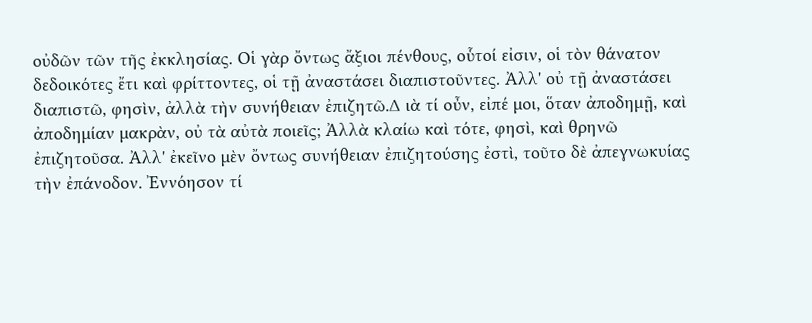οὐδῶν τῶν τῆς ἐκκλησίας. Οἱ γὰρ ὄντως ἄξιοι πένθους, οὗτοί εἰσιν, οἱ τὸν θάνατον δεδοικότες ἔτι καὶ φρίττοντες, οἱ τῇ ἀναστάσει διαπιστοῦντες. Ἀλλ' οὐ τῇ ἀναστάσει διαπιστῶ, φησὶν, ἀλλὰ τὴν συνήθειαν ἐπιζητῶ.∆ ιὰ τί οὖν, εἰπέ µοι, ὅταν ἀποδηµῇ, καὶ ἀποδηµίαν µακρὰν, οὐ τὰ αὐτὰ ποιεῖς; Ἀλλὰ κλαίω καὶ τότε, φησὶ, καὶ θρηνῶ ἐπιζητοῦσα. Ἀλλ' ἐκεῖνο µὲν ὄντως συνήθειαν ἐπιζητούσης ἐστὶ, τοῦτο δὲ ἀπεγνωκυίας τὴν ἐπάνοδον. Ἐννόησον τί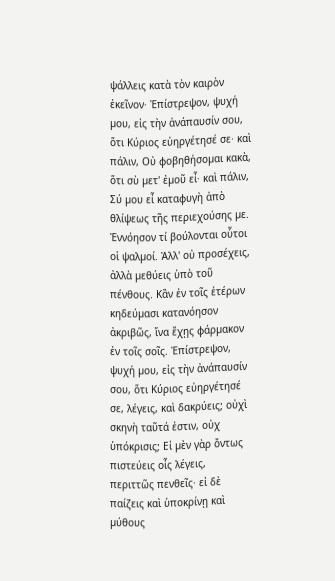ψάλλεις κατὰ τὸν καιρὸν ἐκεῖνον· Ἐπίστρεψον, ψυχή µου, εἰς τὴν ἀνάπαυσίν σου, ὅτι Κύριος εὐηργέτησέ σε· καὶ πάλιν, Οὐ φοβηθήσοµαι κακὰ, ὅτι σὺ µετ' ἐµοῦ εἶ· καὶ πάλιν, Σύ µου εἶ καταφυγὴ ἀπὸ θλίψεως τῆς περιεχούσης µε. Ἐννόησον τί βούλονται οὗτοι οἱ ψαλµοί. Ἀλλ' οὐ προσέχεις, ἀλλὰ µεθύεις ὑπὸ τοῦ πένθους. Κἂν ἐν τοῖς ἑτέρων κηδεύµασι κατανόησον ἀκριβῶς, ἵνα ἔχῃς φάρµακον ἐν τοῖς σοῖς. Ἐπίστρεψον, ψυχή µου, εἰς τὴν ἀνάπαυσίν σου, ὅτι Κύριος εὐηργέτησέ σε, λέγεις, καὶ δακρύεις; οὐχὶ σκηνὴ ταῦτά ἐστιν, οὐχ ὑπόκρισις; Εἰ µὲν γὰρ ὄντως πιστεύεις οἷς λέγεις, περιττῶς πενθεῖς· εἰ δὲ παίζεις καὶ ὑποκρίνῃ καὶ µύθους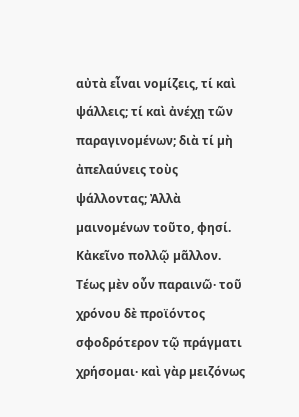αὐτὰ εἶναι νοµίζεις, τί καὶ ψάλλεις; τί καὶ ἀνέχῃ τῶν παραγινοµένων; διὰ τί µὴ ἀπελαύνεις τοὺς ψάλλοντας; Ἀλλὰ µαινοµένων τοῦτο, φησί. Κἀκεῖνο πολλῷ µᾶλλον. Τέως µὲν οὖν παραινῶ· τοῦ χρόνου δὲ προϊόντος σφοδρότερον τῷ πράγµατι χρήσοµαι· καὶ γὰρ µειζόνως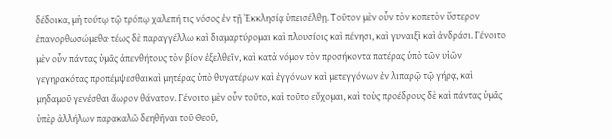δέδοικα, µὴ τούτῳ τῷ τρόπῳ χαλεπή τις νόσος ἐν τῇ Ἐκκλησίᾳ ὑπεισέλθῃ. Τοῦτον µὲν οὖν τὸν κοπετὸν ὕστερον ἐπανορθωσώµεθα· τέως δὲ παραγγέλλω καὶ διαµαρτύροµαι καὶ πλουσίοις καὶ πένησι, καὶ γυναιξὶ καὶ ἀνδράσι. Γένοιτο µὲν οὖν πάντας ὑµᾶς ἀπενθήτους τὸν βίον ἐξελθεῖν, καὶ κατὰ νόµον τὸν προσήκοντα πατέρας ὑπὸ τῶν υἱῶν γεγηρακότας προπέµψεσθαικαὶ µητέρας ὑπὸ θυγατέρων καὶ ἐγγόνων καὶ µετεγγόνων ἐν λιπαρῷ τῷ γήρᾳ, καὶ µηδαµοῦ γενέσθαι ἄωρον θάνατον. Γένοιτο µὲν οὖν τοῦτο, καὶ τοῦτο εὔχοµαι, καὶ τοὺς προέδρους δὲ καὶ πάντας ὑµᾶς ὑπὲρ ἀλλήλων παρακαλῶ δεηθῆναι τοῦ Θεοῦ,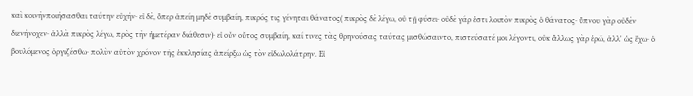καὶ κοινὴνποιήσασθαι ταύτην εὐχήν· εἰ δὲ, ὅπερ ἀπείη µηδὲ συµβαίη, πικρός τις γένηται θάνατος( πικρὸς δὲ λέγω, οὐ τῇ φύσει· οὐδὲ γάρ ἐστι λοιπὸν πικρὸς ὁ θάνατος· ὕπνου γὰρ οὐδὲν διενήνοχεν· ἀλλὰ πικρὸς λέγω, πρὸς τὴν ἡµετέραν διάθεσιν)· εἰ οὖν οὗτος συµβαίη, καί τινες τὰς θρηνούσας ταύτας µισθώσαιντο, πιστεύσατέ µοι λέγοντι, οὐκ ἄλλως γὰρ ἐρῶ, ἀλλ' ὡς ἔχω· ὁ βουλόµενος ὀργιζέσθω· πολὺν αὐτὸν χρόνον τῆς ἐκκλησίας ἀπείρξω ὡς τὸν εἰδωλολάτρην. Εἰ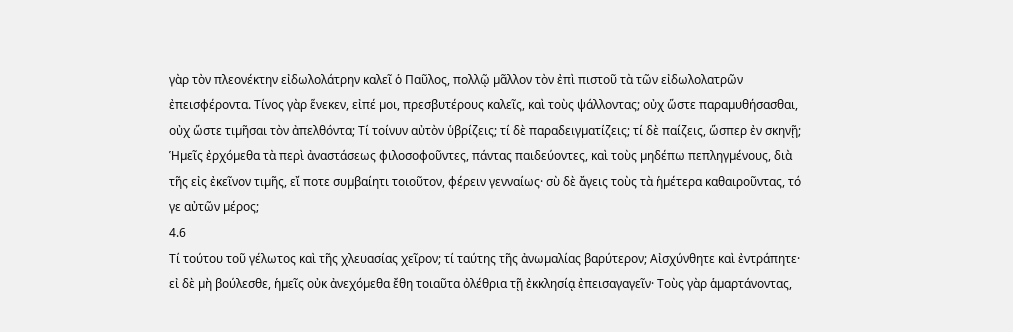γὰρ τὸν πλεονέκτην εἰδωλολάτρην καλεῖ ὁ Παῦλος, πολλῷ µᾶλλον τὸν ἐπὶ πιστοῦ τὰ τῶν εἰδωλολατρῶν ἐπεισφέροντα. Τίνος γὰρ ἕνεκεν, εἰπέ µοι, πρεσβυτέρους καλεῖς, καὶ τοὺς ψάλλοντας; οὐχ ὥστε παραµυθήσασθαι, οὐχ ὥστε τιµῆσαι τὸν ἀπελθόντα; Τί τοίνυν αὐτὸν ὑβρίζεις; τί δὲ παραδειγµατίζεις; τί δὲ παίζεις, ὥσπερ ἐν σκηνῇ; Ἡµεῖς ἐρχόµεθα τὰ περὶ ἀναστάσεως φιλοσοφοῦντες, πάντας παιδεύοντες, καὶ τοὺς µηδέπω πεπληγµένους, διὰ τῆς εἰς ἐκεῖνον τιµῆς, εἴ ποτε συµβαίητι τοιοῦτον, φέρειν γενναίως· σὺ δὲ ἄγεις τοὺς τὰ ἡµέτερα καθαιροῦντας, τό γε αὐτῶν µέρος;
4.6
Τί τούτου τοῦ γέλωτος καὶ τῆς χλευασίας χεῖρον; τί ταύτης τῆς ἀνωµαλίας βαρύτερον; Αἰσχύνθητε καὶ ἐντράπητε· εἰ δὲ µὴ βούλεσθε, ἡµεῖς οὐκ ἀνεχόµεθα ἔθη τοιαῦτα ὀλέθρια τῇ ἐκκλησίᾳ ἐπεισαγαγεῖν· Τοὺς γὰρ ἁµαρτάνοντας,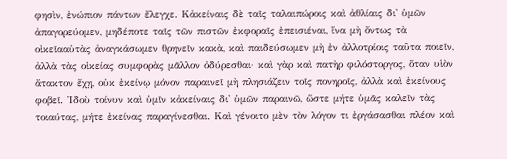φησὶν, ἐνώπιον πάντων ἔλεγχε. Κἀκείναις δὲ ταῖς ταλαιπώροις καὶ ἀθλίαις δι' ὑµῶν ἀπαγορεύοµεν, µηδέποτε ταῖς τῶν πιστῶν ἐκφοραῖς ἐπεισιέναι, ἵνα µὴ ὄντως τὰ οἰκεῖααὐτὰς ἀναγκάσωµεν θρηνεῖν κακὰ, καὶ παιδεύσωµεν µὴ ἐν ἀλλοτρίοις ταῦτα ποιεῖν, ἀλλὰ τὰς οἰκείας συµφορὰς µᾶλλον ὀδύρεσθαι· καὶ γὰρ καὶ πατὴρ φιλόστοργος, ὅταν υἱὸν ἄτακτον ἔχῃ, οὐκ ἐκείνῳ µόνον παραινεῖ µὴ πλησιάζειν τοῖς πονηροῖς, ἀλλὰ καὶ ἐκείνους φοβεῖ. Ἰδοὺ τοίνυν καὶ ὑµῖν κἀκείναις δι' ὑµῶν παραινῶ, ὥστε µήτε ὑµᾶς καλεῖν τὰς τοιαύτας, µήτε ἐκείνας παραγίνεσθαι. Καὶ γένοιτο µὲν τὸν λόγον τι ἐργάσασθαι πλέον καὶ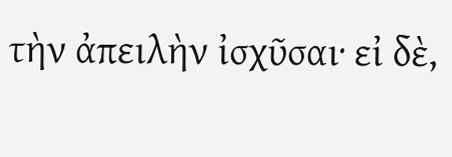τὴν ἀπειλὴν ἰσχῦσαι· εἰ δὲ,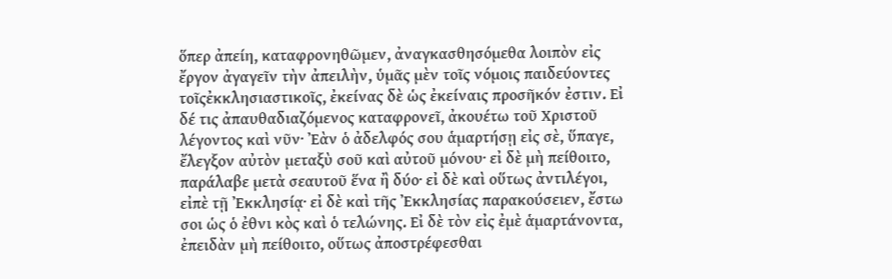ὅπερ ἀπείη, καταφρονηθῶµεν, ἀναγκασθησόµεθα λοιπὸν εἰς ἔργον ἀγαγεῖν τὴν ἀπειλὴν, ὑµᾶς µὲν τοῖς νόµοις παιδεύοντες τοῖςἐκκλησιαστικοῖς, ἐκείνας δὲ ὡς ἐκείναις προσῆκόν ἐστιν. Εἰ δέ τις ἀπαυθαδιαζόµενος καταφρονεῖ, ἀκουέτω τοῦ Χριστοῦ λέγοντος καὶ νῦν· Ἐὰν ὁ ἀδελφός σου ἁµαρτήσῃ εἰς σὲ, ὕπαγε, ἔλεγξον αὐτὸν µεταξὺ σοῦ καὶ αὐτοῦ µόνου· εἰ δὲ µὴ πείθοιτο, παράλαβε µετὰ σεαυτοῦ ἕνα ἢ δύο· εἰ δὲ καὶ οὕτως ἀντιλέγοι, εἰπὲ τῇ Ἐκκλησίᾳ· εἰ δὲ καὶ τῆς Ἐκκλησίας παρακούσειεν, ἔστω σοι ὡς ὁ ἐθνι κὸς καὶ ὁ τελώνης. Εἰ δὲ τὸν εἰς ἐµὲ ἁµαρτάνοντα, ἐπειδὰν µὴ πείθοιτο, οὕτως ἀποστρέφεσθαι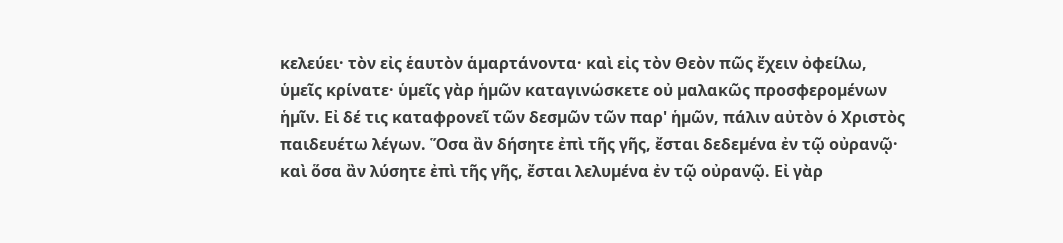κελεύει· τὸν εἰς ἑαυτὸν ἁµαρτάνοντα· καὶ εἰς τὸν Θεὸν πῶς ἔχειν ὀφείλω, ὑµεῖς κρίνατε· ὑµεῖς γὰρ ἡµῶν καταγινώσκετε οὐ µαλακῶς προσφεροµένων ἡµῖν. Εἰ δέ τις καταφρονεῖ τῶν δεσµῶν τῶν παρ' ἡµῶν, πάλιν αὐτὸν ὁ Χριστὸς παιδευέτω λέγων. Ὅσα ἂν δήσητε ἐπὶ τῆς γῆς, ἔσται δεδεµένα ἐν τῷ οὐρανῷ· καὶ ὅσα ἂν λύσητε ἐπὶ τῆς γῆς, ἔσται λελυµένα ἐν τῷ οὐρανῷ. Εἰ γὰρ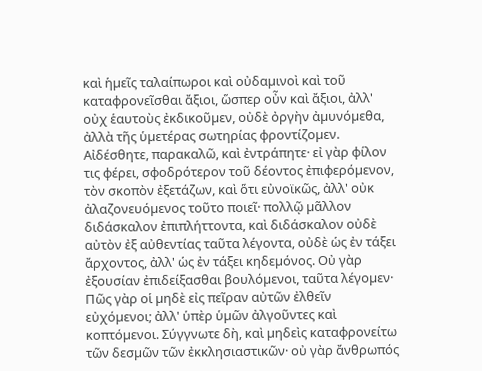καὶ ἡµεῖς ταλαίπωροι καὶ οὐδαµινοὶ καὶ τοῦ καταφρονεῖσθαι ἄξιοι, ὥσπερ οὖν καὶ ἄξιοι, ἀλλ' οὐχ ἑαυτοὺς ἐκδικοῦµεν, οὐδὲ ὀργὴν ἀµυνόµεθα, ἀλλὰ τῆς ὑµετέρας σωτηρίας φροντίζοµεν. Αἰδέσθητε, παρακαλῶ, καὶ ἐντράπητε· εἰ γὰρ φίλον τις φέρει, σφοδρότερον τοῦ δέοντος ἐπιφερόµενον, τὸν σκοπὸν ἐξετάζων, καὶ ὅτι εὐνοϊκῶς, ἀλλ' οὐκ ἀλαζονευόµενος τοῦτο ποιεῖ· πολλῷ µᾶλλον διδάσκαλον ἐπιπλήττοντα, καὶ διδάσκαλον οὐδὲ αὐτὸν ἐξ αὐθεντίας ταῦτα λέγοντα, οὐδὲ ὡς ἐν τάξει ἄρχοντος, ἀλλ' ὡς ἐν τάξει κηδεµόνος. Οὐ γὰρ ἐξουσίαν ἐπιδείξασθαι βουλόµενοι, ταῦτα λέγοµεν· Πῶς γὰρ οἱ µηδὲ εἰς πεῖραν αὐτῶν ἐλθεῖν εὐχόµενοι; ἀλλ' ὑπὲρ ὑµῶν ἀλγοῦντες καὶ κοπτόµενοι. Σύγγνωτε δὴ, καὶ µηδεὶς καταφρονείτω τῶν δεσµῶν τῶν ἐκκλησιαστικῶν· οὐ γὰρ ἄνθρωπός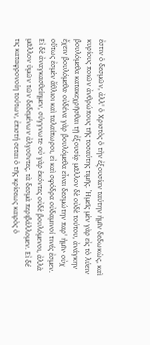ἐστιν ὁ δεσµῶν, ἀλλ' ὁ Χριστὸς ὁ τὴν ἐξουσίαν ταύτην ἡµῖν δεδωκὼς, καὶ κυρίους ποιῶν ἀνθρώπους τῆς τοσαύτης τιµῆς. Ἡµεῖς µὲν γὰρ εἰς τὸ λύειν βουλόµεθα κατακεχρῆσθαι τῇ ἐξουσίᾳ· µᾶλλον δὲ οὐδὲ τούτου, ἀνάγκην ἔχειν βουλόµεθα· οὐδένα γὰρ βουλόµεθα εἶναι δεσµώτην παρ' ἡµῖν· οὐχ οὕτως ἐσµὲν ἄθλιοι καὶ ταλαίπωροι, εἰ καὶ σφόδρα οὐδαµινοί τινές ἐσµεν. Εἰ δὲ ἀναγκασθείηµεν, σύγγνωτε· οὐ γὰρ ἑκόντες οὐδὲ βουλόµενοι, ἀλλὰ µᾶλλον ὑµῶν τῶν δεδεµένων ἀλγοῦντες, τὰ δεσµὰ περιβάλλοµεν. Εἰ δέ τις καταφρονοίη τούτων, ἐπιστή σεται ὁ τῆς κρίσεως καιρὸς ὁ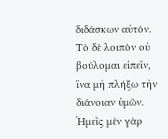διδάσκων αὐτόν. Τὸ δὲ λοιπὸν οὐ βούλοµαι εἰπεῖν, ἵνα µὴ πλήξω τὴν διάνοιαν ὑµῶν. Ἡµεῖς µὲν γὰρ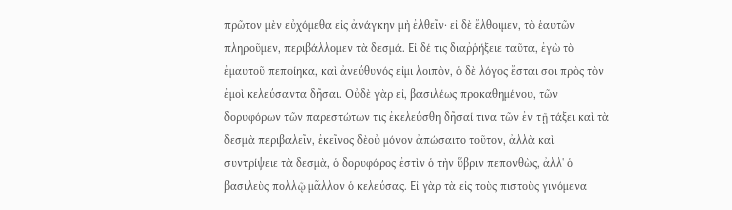πρῶτον µὲν εὐχόµεθα εἰς ἀνάγκην µὴ ἐλθεῖν· εἰ δὲ ἔλθοιµεν, τὸ ἑαυτῶν πληροῦµεν, περιβάλλοµεν τὰ δεσµά. Εἰ δέ τις διαῤῥήξειε ταῦτα, ἐγὼ τὸ ἐµαυτοῦ πεποίηκα, καὶ ἀνεύθυνός εἰµι λοιπὸν, ὁ δὲ λόγος ἔσται σοι πρὸς τὸν ἐµοὶ κελεύσαντα δῆσαι. Οὐδὲ γὰρ εἰ, βασιλέως προκαθηµένου, τῶν δορυφόρων τῶν παρεστώτων τις ἐκελεύσθη δῆσαί τινα τῶν ἐν τῇ τάξει καὶ τὰ δεσµὰ περιβαλεῖν, ἐκεῖνος δὲοὐ µόνον ἀπώσαιτο τοῦτον, ἀλλὰ καὶ συντρίψειε τὰ δεσµὰ, ὁ δορυφόρος ἐστὶν ὁ τὴν ὕβριν πεπονθὼς, ἀλλ' ὁ βασιλεὺς πολλῷ µᾶλλον ὁ κελεύσας. Εἰ γὰρ τὰ εἰς τοὺς πιστοὺς γινόµενα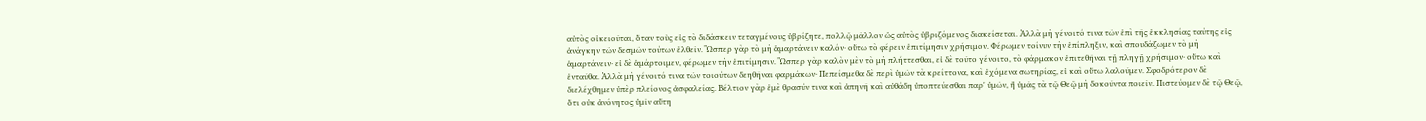αὐτὸς οἰκειοῦται, ὅταν τοὺς εἰς τὸ διδάσκειν τεταγµένους ὑβρίζητε, πολλῷ µᾶλλον ὡς αὐτὸς ὑβριζόµενος διακείσεται. Ἀλλὰ µὴ γένοιτό τινα τῶν ἐπὶ τῆς ἐκκλησίας ταύτης εἰς ἀνάγκην τῶν δεσµῶν τούτων ἐλθεῖν. Ὥσπερ γὰρ τὸ µὴ ἁµαρτάνειν καλόν· οὕτω τὸ φέρειν ἐπιτίµησιν χρήσιµον. Φέρωµεν τοίνυν τὴν ἐπίπληξιν, καὶ σπουδάζωµεν τὸ µὴ ἁµαρτάνειν· εἰ δὲ ἁµάρτοιµεν, φέρωµεν τὴν ἐπιτίµησιν. Ὥσπερ γὰρ καλὸν µὲν τὸ µὴ πλήττεσθαι, εἰ δὲ τοῦτο γένοιτο, τὸ φάρµακον ἐπιτεθῆναι τῇ πληγῇ χρήσιµον· οὕτω καὶ ἐνταῦθα. Ἀλλὰ µὴ γένοιτό τινα τῶν τοιούτων δεηθῆναι φαρµάκων· Πεπείσµεθα δὲ περὶ ὑµῶν τὰ κρείττονα, καὶ ἐχόµενα σωτηρίας, εἰ καὶ οὕτω λαλοῦµεν. Σφοδρότερον δὲ διελέχθηµεν ὑπὲρ πλείονος ἀσφαλείας. Βέλτιον γὰρ ἐµὲ θρασύν τινα καὶ ἀπηνῆ καὶ αὐθάδη ὑποπτεύεσθαι παρ' ὑµῶν, ἢ ὑµᾶς τὰ τῷ Θεῷ µὴ δοκοῦντα ποιεῖν. Πιστεύοµεν δὲ τῷ Θεῷ, ὅτι οὐκ ἀνόνητος ὑµῖν αὕτη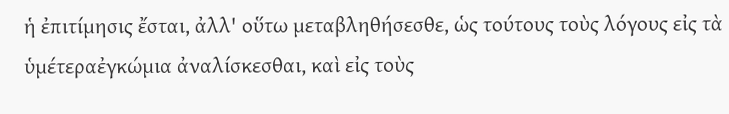ἡ ἐπιτίµησις ἔσται, ἀλλ' οὕτω µεταβληθήσεσθε, ὡς τούτους τοὺς λόγους εἰς τὰ ὑµέτεραἐγκώµια ἀναλίσκεσθαι, καὶ εἰς τοὺς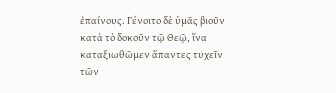ἐπαίνους. Γένοιτο δὲ ὑµᾶς βιοῦν κατὰ τὸ δοκοῦν τῷ Θεῷ, ἵνα καταξιωθῶµεν ἅπαντες τυχεῖν τῶν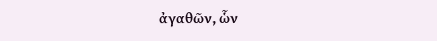ἀγαθῶν, ὧν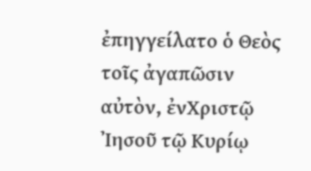ἐπηγγείλατο ὁ Θεὸς τοῖς ἀγαπῶσιν αὐτὸν, ἐνΧριστῷ Ἰησοῦ τῷ Κυρίῳ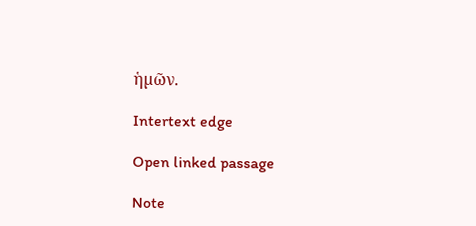ἡµῶν.

Intertext edge

Open linked passage

Note